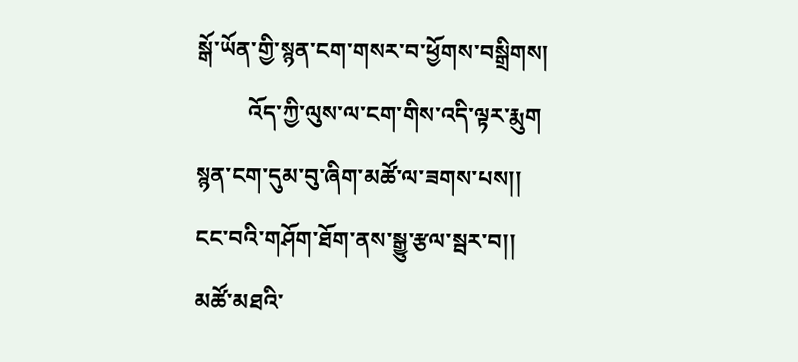སྒོ་ཡོན་གྱི་སྙན་ངག་གསར་བ་ཕྱོགས་བསྒྲིགས།
         འོད་ཀྱི་ལུས་ལ་ངག་གིས་འདི་ལྟར་རྨུག
སྙན་ངག་དུམ་བུ་ཞིག་མཚོ་ལ་ཟགས་པས།།
ངང་བའི་གཤོག་ཐོག་ནས་སྒྱུ་རྩལ་སྦར་བ།།
མཚོ་མཐའི་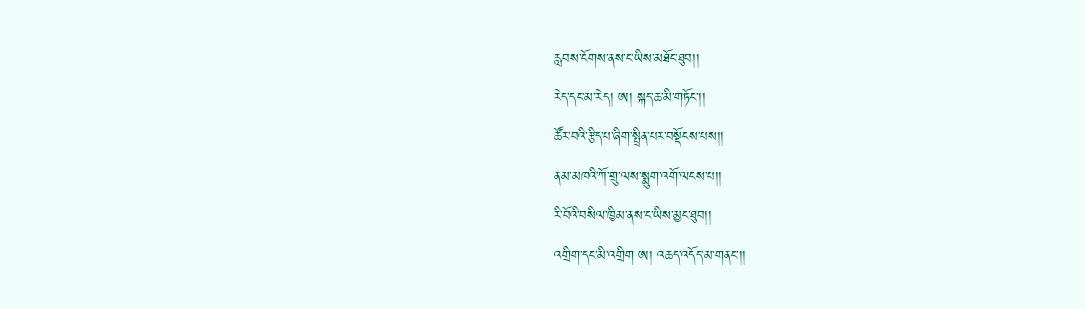རླབས་ངོགས་ནས་ང་ཡིས་མཐོང་ཐུབ།།
རེད་དང་མ་རེད། ཨ། སྐད་ཆ་མི་གཏོང་།།
ཚོར་བའི་རྩིད་པ་ཞིག་སྤྲིན་པར་བསྡོངས་པས།།
ནམ་མཁའི་ཀོ་གྲུ་ལས་སྨུག་འགོ་ལངས་པ།།
རི་བོའི་བསིལ་ཁྱིམ་ནས་ང་ཡིས་མྱང་ཐུབ།།
འགྲིག་དང་མི་འགྲིག ཨ། འཆད་འདོད་མ་གནང་།།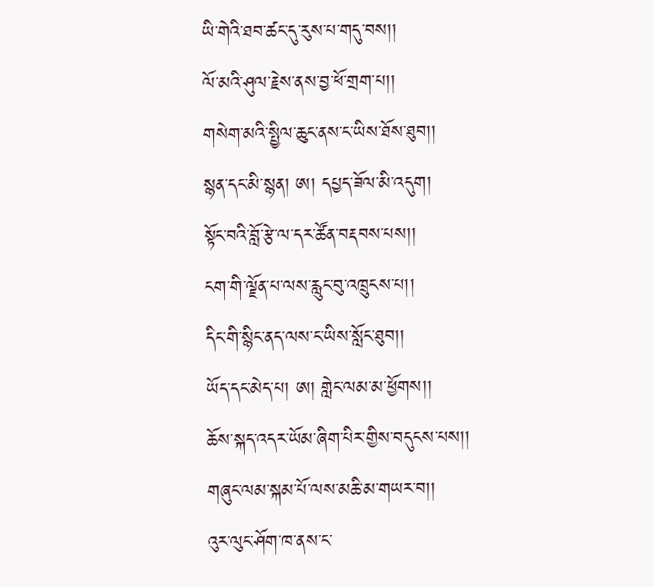ཡི་གེའི་ཐབ་ཚང་དུ་རུས་པ་གདུ་བས།།
ལོ་མའི་ཤུལ་རྗེས་ནས་བྱ་ཕོ་གྲག་པ།།
གསེག་མའི་སྤྱིལ་ཆུང་ནས་ང་ཡིས་ཐོས་ཐུབ།།
སྙན་དང་མི་སྙན། ཨ། དཔྱད་ཟོལ་མི་འདུག།
སྟོང་བའི་བློ་རྩེ་ལ་དར་ཚོན་བརྡབས་པས།།
ངག་གི་ལྗོན་པ་ལས་རླུང་བུ་འཁྲུངས་པ།།
དིང་གི་སྙིང་ནད་ལས་ང་ཡིས་སློང་ཐུབ།།
ཡོད་དང་མེད་པ། ཨ། གླེང་ལམ་མ་ཕྱོགས།།
ཆོས་སྐད་འདར་ཡོམ་ཞིག་པིར་གྱིས་བདུངས་པས།།
གཞུང་ལམ་སྐམ་པོ་ལས་མཆི་མ་གཡར་བ།།
འུར་ལུང་ཤོག་ཁ་ནས་ང་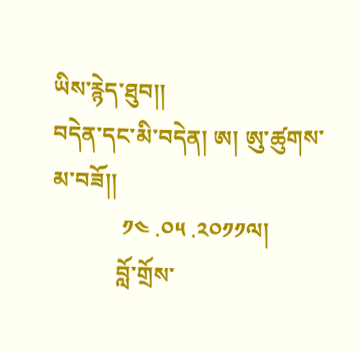ཡིས་རྙེད་ཐུབ།།
བདེན་དང་མི་བདེན། ཨ། ཨུ་ཚུགས་མ་བཟོ།།
            ༡༤ .༠༥ .༢༠༡༡ལ།
           བློ་གྲོས་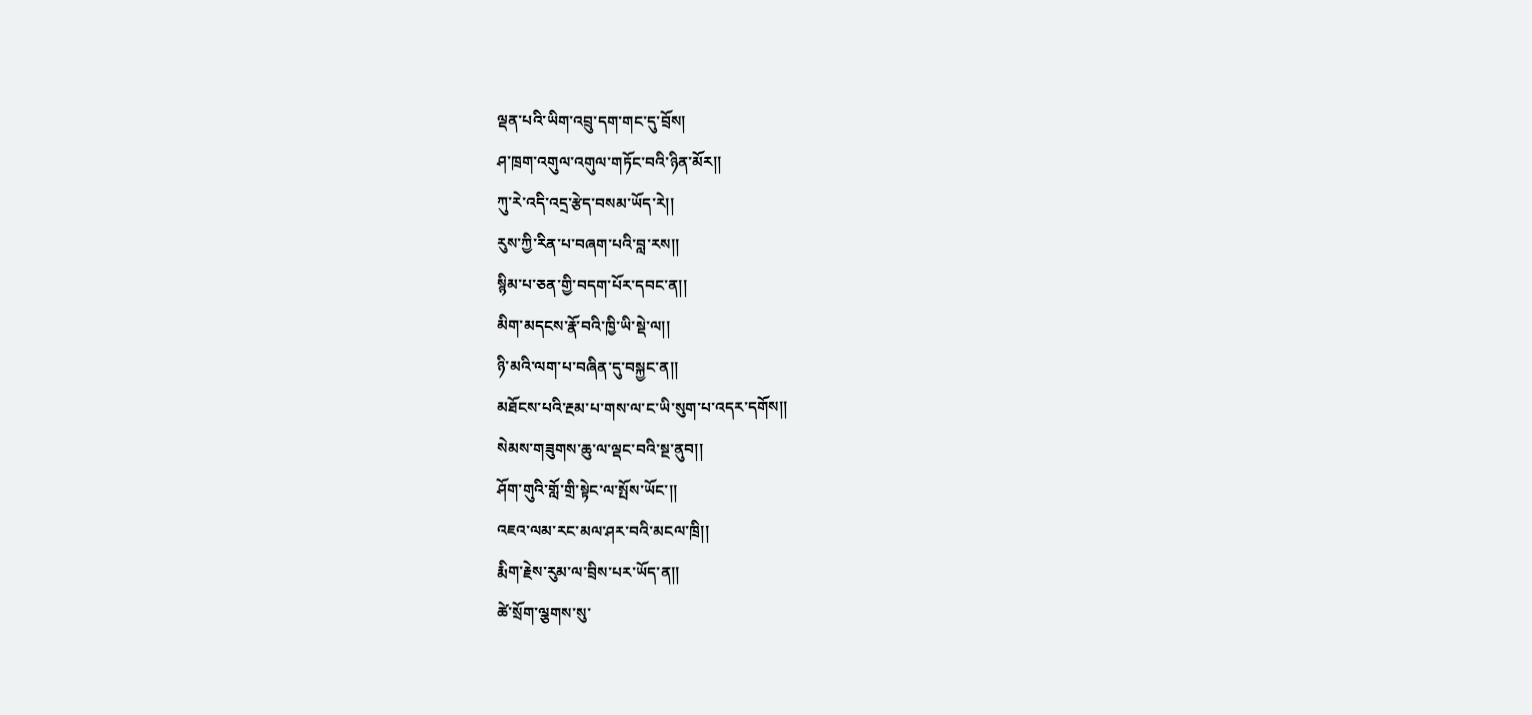ལྡན་པའི་ཡིག་འབྲུ་དག་གང་དུ་བྲོས།
ཤ་ཁྲག་འགུལ་འགུལ་གཏོང་བའི་ཉིན་མོར།།
ཀུ་རེ་འདི་འདྲ་རྩེད་བསམ་ཡོད་རེ།།
རུས་ཀྱི་རིན་པ་བཞག་པའི་བླ་རས།།
སྙིམ་པ་ཅན་གྱི་བདག་པོར་དབང་ན།།
མིག་མདངས་རྣོ་བའི་ཁྱི་ཡི་སྡེ་ལ།།
ཉི་མའི་ལག་པ་བཞིན་དུ་བསྐྱང་ན།།
མཐོངས་པའི་རྔམ་པ་གས་ལ་ང་ཡི་སུག་པ་འདར་དགོས།།
སེམས་གཟུགས་ཆུ་ལ་ལྡང་བའི་སྔ་ནུབ།།
ཤོག་གུའི་གློ་གྲི་སྟེང་ལ་སྤོས་ཡོང་།།
འཇའ་ལམ་རང་མལ་ཤར་བའི་མངལ་ཁྲི།།
རྨིག་རྗེས་རུམ་ལ་བྲིས་པར་ཡོད་ན།།
ཚེ་སྲོག་ལྕགས་སུ་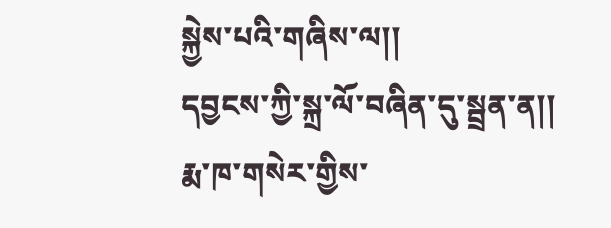སྐྱེས་པའི་གཞིས་ལ།།
དབྱངས་ཀྱི་སྐྲ་ལོ་བཞིན་དུ་སྦྲན་ན།།
རྨ་ཁ་གསེར་གྱིས་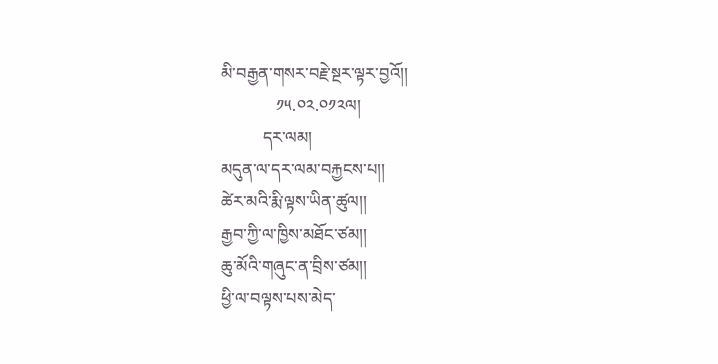མི་བརྒྱན་གསར་བརྗེ་སྔར་ལྟར་བྱའོ།།
             ༡༥.༠༢.༠༡༢ལ།
          དར་ལམ།
མདུན་ལ་དར་ལམ་བརྐྱངས་པ།།
ཚེར་མའི་རྨི་ལྟས་ཡིན་ཚུལ།།
རྒྱབ་ཀྱི་ལ་ཁྱིས་མཐོང་ཙམ།།
ཆུ་མོའི་གཞུང་ན་བྲིས་ཙམ།།
ཕྱི་ལ་བལྟས་པས་མེད་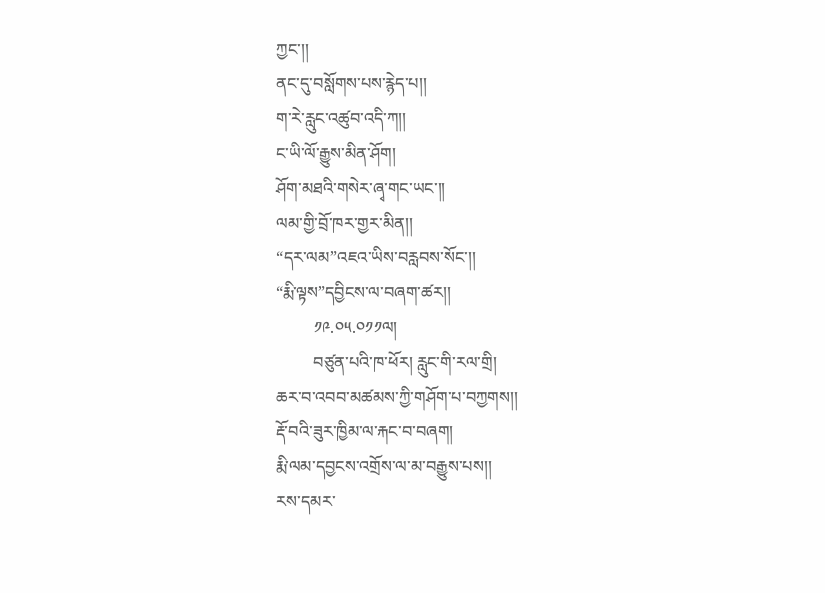ཀྱང་།།
ནང་དུ་བསློགས་པས་རྙེད་པ།།
ག་རེ་རླུང་འཚུབ་འདི་ཀ།།
ང་ཡི་ལོ་རྒྱུས་མིན་ཤོག།
ཤོག་མཐའི་གསེར་ཞྭ་གང་ཡང་།།
ལམ་གྱི་བྲོ་ཁར་གྱར་མིན།།
“དར་ལམ”འཇའ་ཡིས་བརླབས་སོང་།།
“རྨི་ལྟས”དབྱིངས་ལ་བཞག་ཚར།།
         ༡༩.༠༥.༠༡༡ལ།
         བཙུན་པའི་ཁ་ཕོར། རླུང་གི་རལ་གྲི།
ཆར་བ་འབབ་མཚམས་ཀྱི་གཤོག་པ་བཀྱགས།།
རྡོ་བའི་ཟུར་ཁྱིམ་ལ་རྐང་བ་བཞག།
རྨི་ལམ་དབྱངས་འགྲོས་ལ་མ་བརྒྱུས་པས།།
རས་དམར་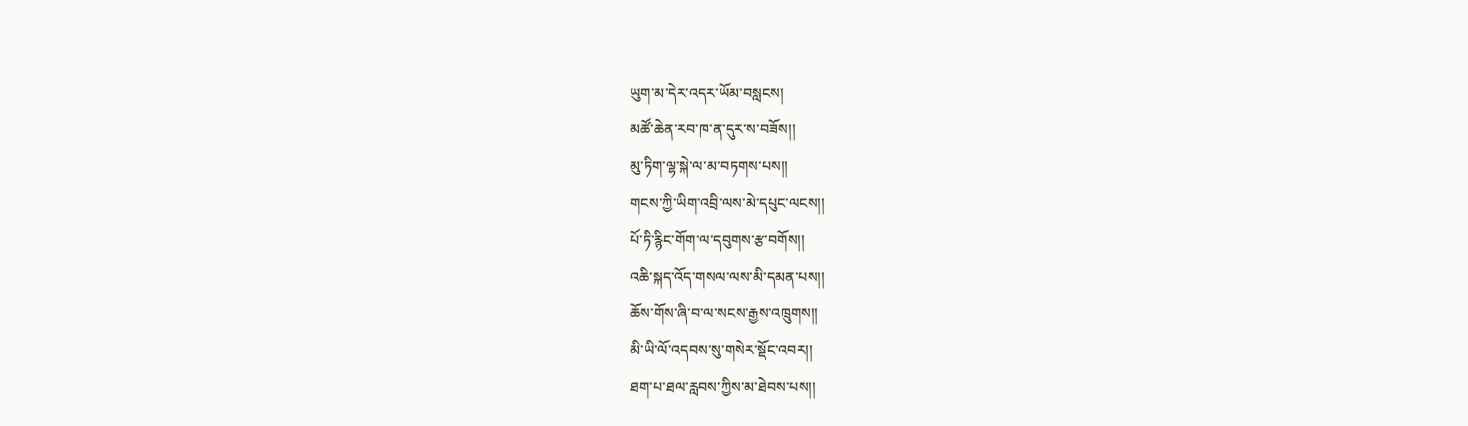ཡུག་མ་དེར་འདར་ཡོམ་བསླངས།
མཚོ་ཆེན་རབ་ཁ་ན་དུར་ས་བཟོས།།
མུ་ཏིག་ལྷ་སྐེ་ལ་མ་བཏགས་པས།།
གངས་ཀྱི་ཡིག་འབྲི་ལས་མེ་དཔུང་ལངས།།
པོ་ཏི་རྙིང་གོག་ལ་དབུགས་རྩ་བགོས།།
འཆི་སྐད་འོད་གསལ་ལས་མི་དམན་པས།།
ཆོས་གོས་ཞི་བ་ལ་སངས་རྒྱས་འཁྲུགས།།
མི་ཡི་ལོ་འདབས་སུ་གསེར་སྡོང་འབར།།
ཐག་པ་ཐལ་རླབས་ཀྱིས་མ་ཐེབས་པས།།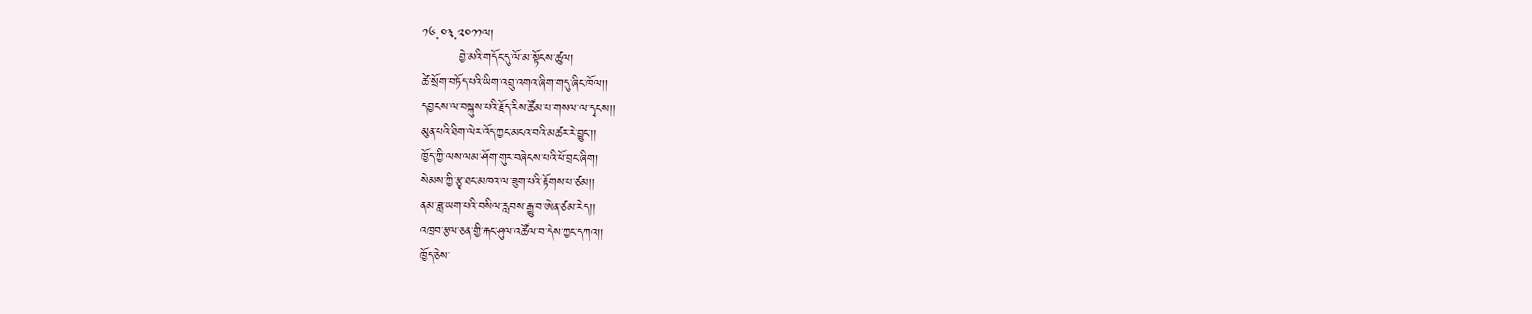༡༦.༠༣.༢༠༡༡ལ།
         བྱེ་མའི་གདོང་དུ་ལོ་མ་སྟོངས་ཚུལ།
ཚེ་སྲོག་བཏོད་པའི་ཡིག་འབྲུ་འགའ་ཞིག་གདུ་ཞིང་ཁོལ།།
དབྱངས་ལ་བསྐུས་པའི་རྗོད་རིས་ཚོམ་པ་གསལ་ལ་དྭངས།།
མུན་པའི་ཐིག་ལེར་འོད་ཀྱང་མངའ་བའི་མཚར་རེ་བྱུང་།།
ཁྱོད་ཀྱི་ལས་ལམ་ཤོག་གུར་བཞེངས་པའི་ཕོ་བྲང་ཞིག།
སེམས་ཀྱི་རྩྭ་ཐང་མཁའ་ལ་ཟུག་པའི་རྟོགས་པ་ཙམ།།
ནམ་ཟླ་ཡག་པའི་བསིལ་རླབས་རྒྱུ་བ་ཨེན་ཙམ་རེད།།
འཁྲབ་རྩལ་ཅན་གྱི་རྐང་ཤུལ་འཚོལ་བ་དེས་ཀྱང་དཀའ།།
ཁྱོད་ཅེས་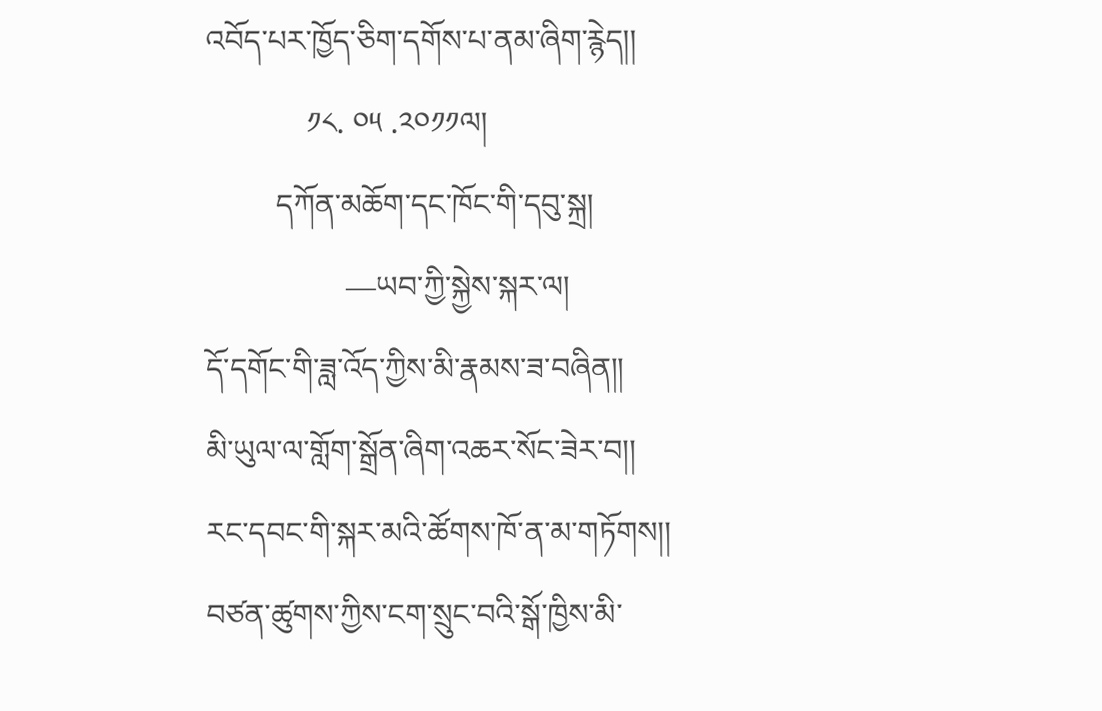འབོད་པར་ཁྱོད་ཅིག་དགོས་པ་ནམ་ཞིག་རྙེད།།
             ༡༨. ༠༥ .༢༠༡༡ལ།
         དཀོན་མཆོག་དང་ཁོང་གི་དབུ་སྐྲ།
                  —ཡབ་ཀྱི་སྐྱེས་སྐར་ལ།
དོ་དགོང་གི་ཟླ་འོད་ཀྱིས་མི་རྣམས་ཟ་བཞིན།།
མི་ཡུལ་ལ་གློག་སྒྲོན་ཞིག་འཆར་སོང་ཟེར་བ།།
རང་དབང་གི་སྐར་མའི་ཚོགས་ཁོ་ན་མ་གཏོགས།།
བཙན་ཚུགས་ཀྱིས་ངག་སྲུང་བའི་སྒོ་ཁྱིས་མི་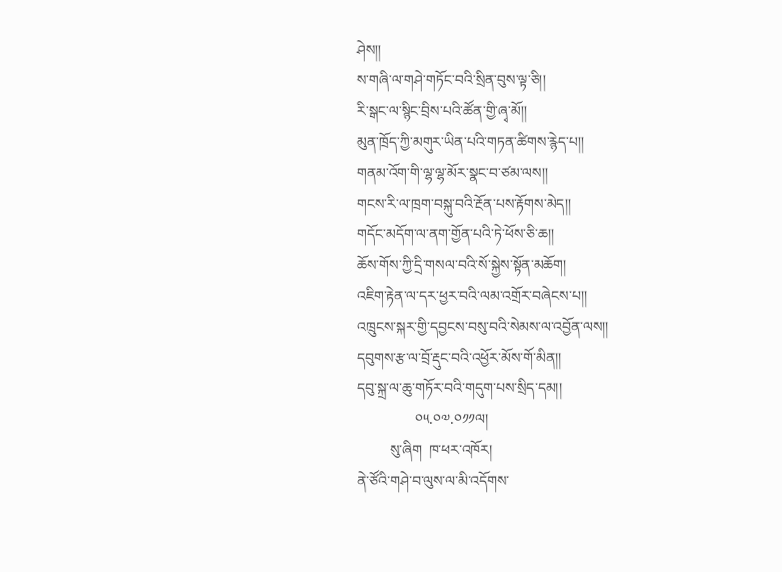ཤེས།།
ས་གཞི་ལ་གཤེ་གཏོང་བའི་སྲིན་བུས་ལྟ་ཅི།།
རི་སྒང་ལ་སྙིང་བྲིས་པའི་ཚོན་གྱི་ཞྭ་མོ།།
མུན་ཁྲོད་ཀྱི་མགུར་ཡིན་པའི་གཏན་ཚིགས་རྙེད་པ།།
གནམ་འོག་གི་ལྷ་ལྷ་མོར་སྣང་བ་ཙམ་ལས།།
གངས་རི་ལ་ཁྲག་བསྐུ་བའི་རྔོན་པས་རྟོགས་མེད།།
གདོང་མདོག་ལ་ནག་གྱོན་པའི་ཏེ་ཕོས་ཅི་ཆ།།
ཆོས་གོས་ཀྱི་དྲི་གསལ་བའི་སོ་སྐྱེས་སྟོན་མཆོག།
འཇིག་རྟེན་ལ་དར་ཕྱར་བའི་ལམ་འགྲོར་བཞེངས་པ།།
འཁྲུངས་སྐར་གྱི་དབྱངས་བསུ་བའི་སེམས་ལ་འབྱོན་ལས།།
དབུགས་རྩ་ལ་བྲོ་རྡུང་བའི་འཕྱོར་མོས་གོ་མིན།།
དབུ་སྐྲ་ལ་ཆུ་གཏོར་བའི་གདུག་པས་སྲིད་དམ།།
                ༠༥.༠༧.༠༡༡ལ།
         སུ་ཞིག  ཁ་ཕར་འཁོར།
ནེ་ཙོའི་གཤེ་བ་ལུས་ལ་མི་འདོགས་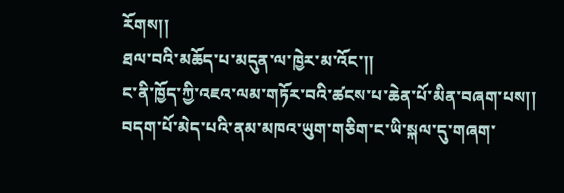རོགས།།
ཐལ་བའི་མཆོད་པ་མདུན་ལ་ཁྱེར་མ་འོང་།།
ང་ནི་ཁྱོད་ཀྱི་འཇའ་ལམ་གཏོར་བའི་ཚངས་པ་ཆེན་པོ་མིན་བཞག་པས།།
བདག་པོ་མེད་པའི་ནམ་མཁའ་ཡུག་གཅིག་ང་ཡི་སྐལ་དུ་གཞག་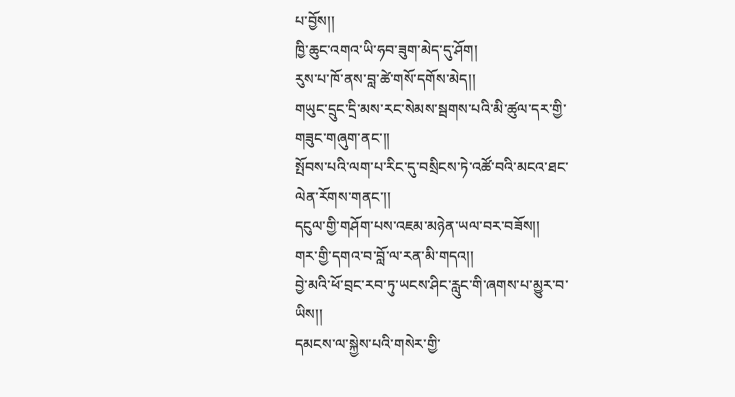པ་བྱོས།།
ཁྱི་ཆུང་འགའ་ཡི་ཧབ་ཟུག་མེད་དུ་ཤོག།
རུས་པ་ཁོ་ནས་བླ་ཚེ་གསོ་དགོས་མེད།།
གཡུང་དྲུང་དྲི་མས་རང་སེམས་སྦགས་པའི་མི་ཚུལ་དར་གྱི་གཟུང་གཞུག་ནང་།།
སྤོབས་པའི་ལག་པ་རིང་དུ་བསྲིངས་ཏེ་འཚོ་བའི་མངའ་ཐང་ལེན་རོགས་གནང་།།
དངུལ་གྱི་གཤོག་པས་འཇམ་མཉེན་ཡལ་བར་བཟོས།།
གར་གྱི་དགའ་བ་བློ་ལ་རན་མི་གདའ།།
བྱེ་མའི་ཕོ་བྲང་རབ་ཏུ་ཡངས་ཤིང་རླུང་གི་ཞགས་པ་མྱུར་བ་ཡིས།།
དམངས་ལ་སྐྱེས་པའི་གསེར་གྱི་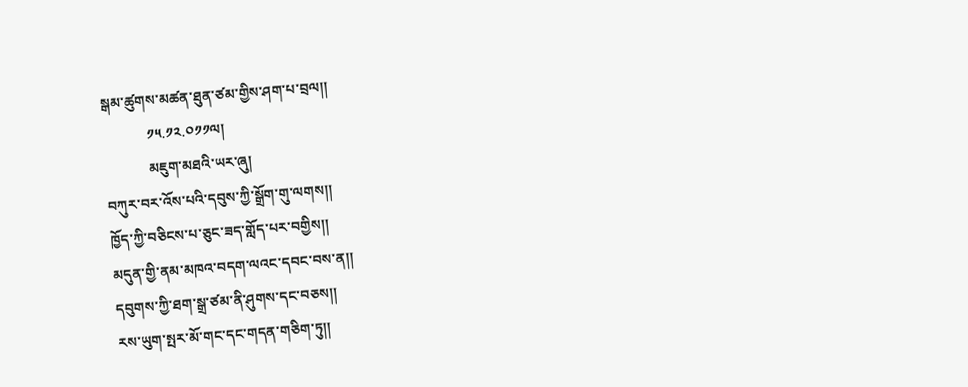སྒམ་ཚུགས་མཚན་ཐུན་ཙམ་གྱིས་ཤག་པ་བྲལ།།
            ༡༥.༡༢.༠༡༡ལ།
            མཇུག་མཐའི་ཡར་ཞུ།
བཀུར་བར་འོས་པའི་དབུས་ཀྱི་སྒྲོག་གུ་ལགས།།
ཁྱོད་ཀྱི་བཅིངས་པ་ཅུང་ཟད་གློད་པར་བགྱིས།།
མདུན་གྱི་ནམ་མཁའ་བདག་ལའང་དབང་བས་ན།།
དབུགས་ཀྱི་ཐག་སྒྲ་ཙམ་ནི་ཤུགས་དང་བཅས།།
རས་ཡུག་སྤར་མོ་གང་དང་གདན་གཅིག་ཏུ།།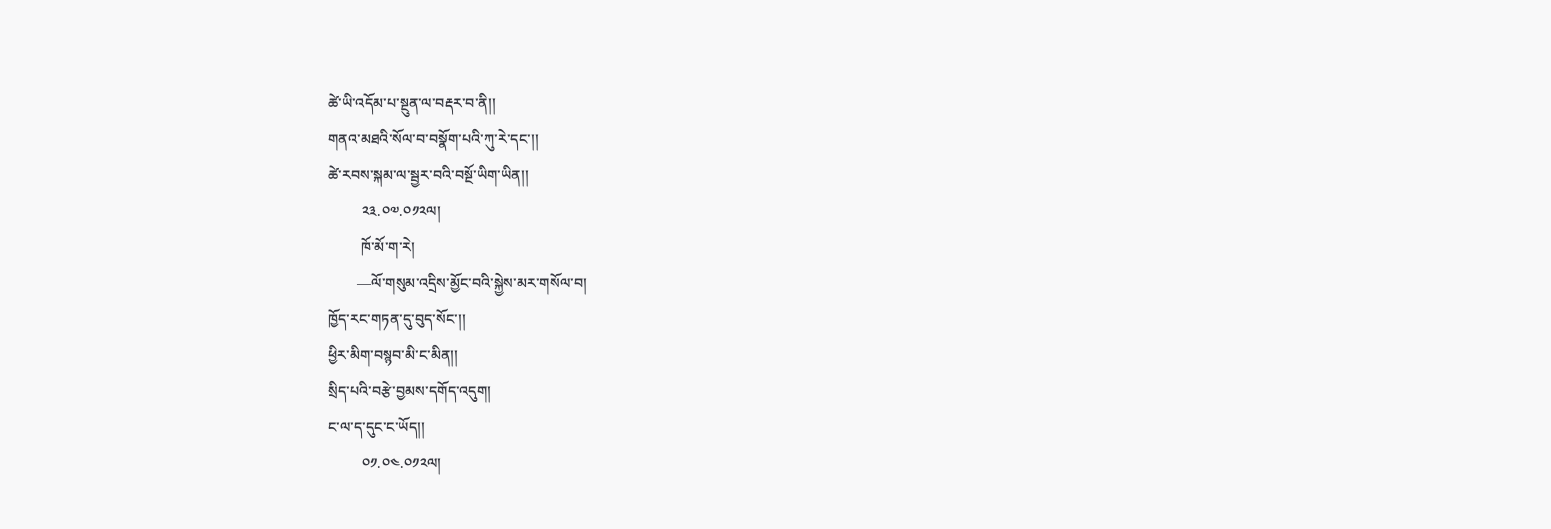ཚེ་ཡི་འདོམ་པ་སྔུན་ལ་བརྡར་བ་ནི།།
གནའ་མཐའི་སོལ་བ་བསྣོག་པའི་ཀུ་རེ་དང་།།
ཚེ་རབས་སྐམ་ལ་སྦྱར་བའི་བསྔོ་ཡིག་ཡིན།།
         ༢༣.༠༧.༠༡༢ལ།
         ཁོ་མོ་ག་རེ།
        —ལོ་གསུམ་འདྲིས་མྱོང་བའི་སྐྱེས་མར་གསོལ་བ།
ཁྱོད་རང་གཏན་དུ་བུད་སོང་།།
ཕྱིར་མིག་བསྙབ་མི་ང་མིན།།
སྲིད་པའི་བརྩེ་བྱམས་དགོད་འདུག།
ང་ལ་ད་དུང་ང་ཡོད།།
         ༠༡.༠༤.༠༡༢ལ།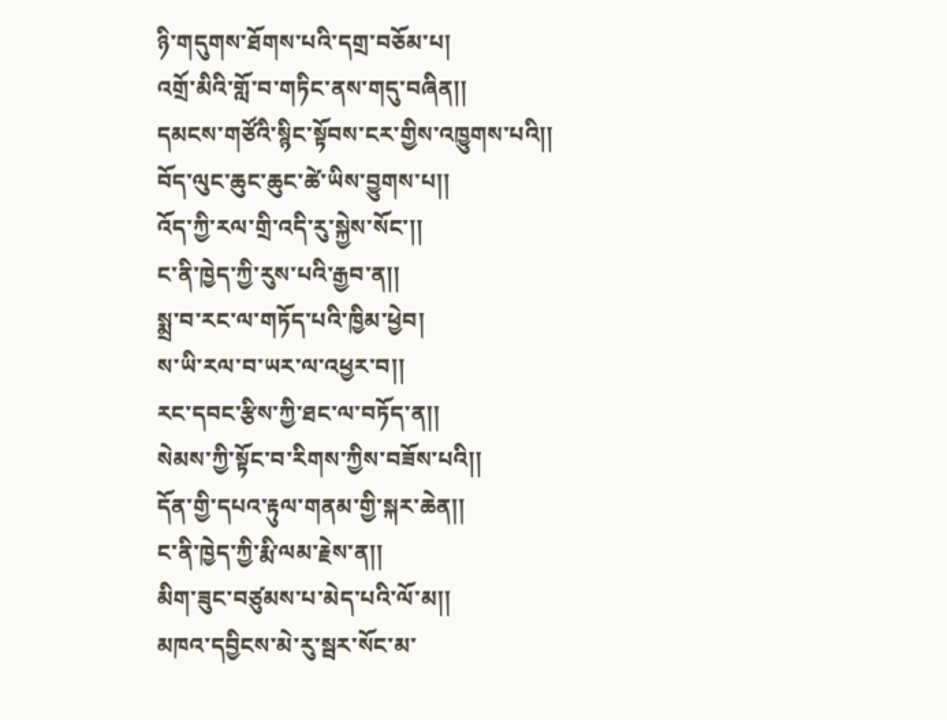ཉི་གདུགས་ཐོགས་པའི་དགྲ་བཅོམ་པ།
འགྲོ་མིའི་གློ་བ་གཏིང་ནས་གདུ་བཞིན།།
དམངས་གཙོའི་སྙིང་སྟོབས་ངར་གྱིས་འཁྱུགས་པའི།།
བོད་ལུང་ཆུང་ཆུང་ཚེ་ཡིས་བྱུགས་པ།།
འོད་ཀྱི་རལ་གྲི་འདི་རུ་སྐྱེས་སོང་།།
ང་ནི་ཁྱེད་ཀྱི་རུས་པའི་རྒྱབ་ན།།
སྨྲ་བ་རང་ལ་གཏོད་པའི་ཁྱིམ་ཕྱེབ།
ས་ཡི་རལ་བ་ཡར་ལ་འཕྱར་བ།།
རང་དབང་རྩིས་ཀྱི་ཐང་ལ་བཏོད་ན།།
སེམས་ཀྱི་སྟོང་བ་རིགས་ཀྱིས་བཟོས་པའི།།
དོན་གྱི་དཔའ་རྟུལ་གནམ་གྱི་སྐར་ཆེན།།
ང་ནི་ཁྱེད་ཀྱི་རྨི་ལམ་རྗེས་ན།།
མིག་ཟུང་བཙུམས་པ་མེད་པའི་ལོ་མ།།
མཁའ་དབྱིངས་མེ་རུ་སྦར་སོང་མ་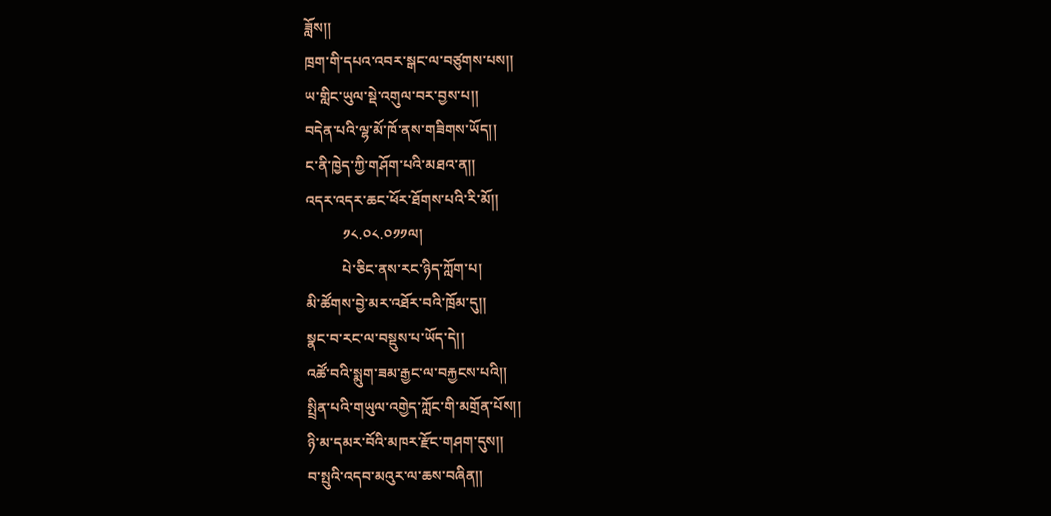ཟློས།།
ཁྲག་གི་དཔའ་འབར་སྒང་ལ་བཙུགས་པས།།
ཡ་གླིང་ཡུལ་སྡེ་འགུལ་བར་བྱས་པ།།
བདེན་པའི་ལྷ་མོ་ཁོ་ནས་གཟིགས་ཡོད།།
ང་ནི་ཁྱེད་ཀྱི་གཤོག་པའི་མཐའ་ན།།
འདར་འདར་ཆང་ཕོར་ཐོགས་པའི་རི་མོ།།
          ༡༨.༠༨.༠༡༡ལ།
          པེ་ཅིང་ནས་རང་ཉིད་ཀློག་པ།
མི་ཚོགས་བྱེ་མར་འཐོར་བའི་ཁྲོམ་དུ།།
སྣང་བ་རང་ལ་བསྡུས་པ་ཡོད་དེ།།
འཚོ་བའི་སྨུག་ཟམ་རྒྱང་ལ་བརྐྱངས་པའི།།
སྤྲིན་པའི་གཡུལ་འགྱེད་ཀློང་གི་མགྲོན་པོས།།
ཉི་མ་དམར་བོའི་མཁར་རྫོང་གཤག་དུས།།
བ་སྤུའི་འདབ་མའུར་ལ་ཆས་བཞིན།།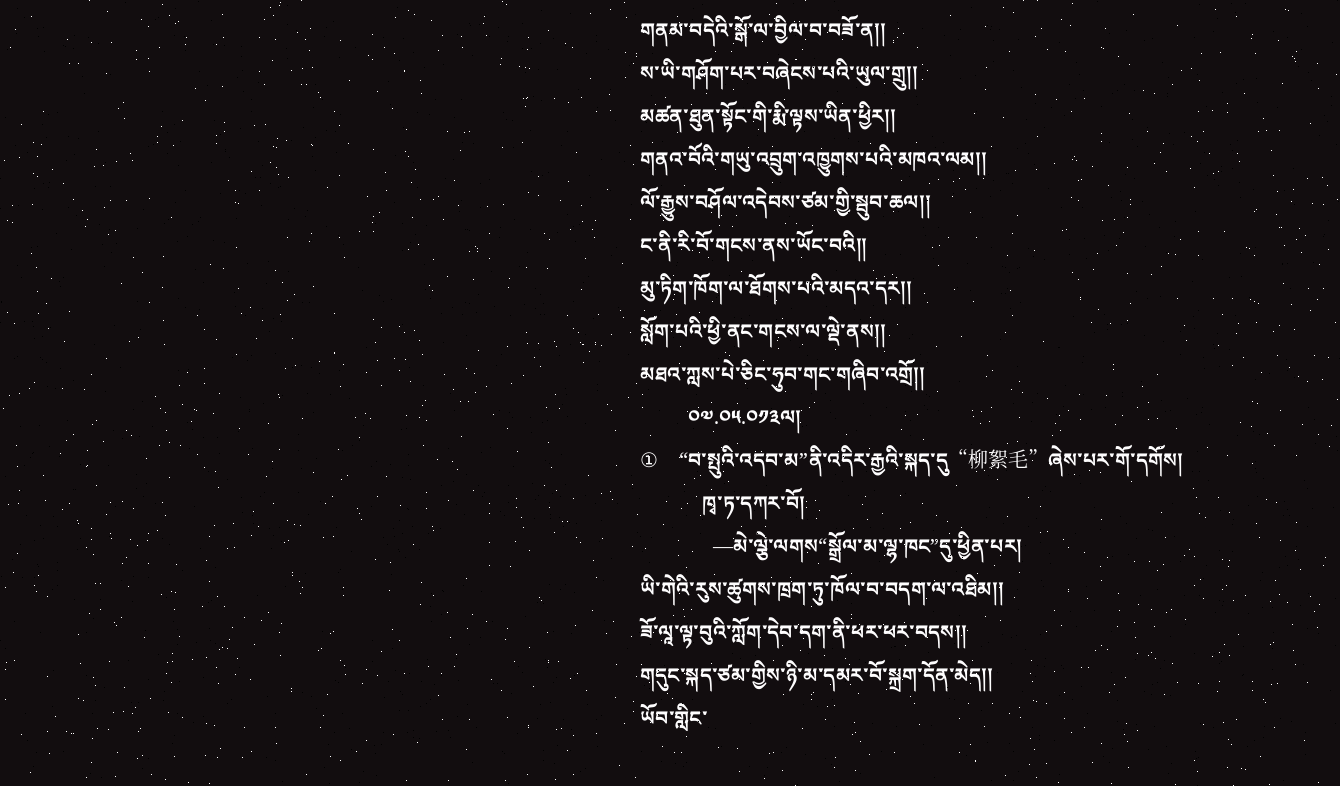གནམ་བདེའི་སྒོ་ལ་བྱིལ་བ་བཟོ་ན།།
ས་ཡི་གཤོག་པར་བཞེངས་པའི་ཡུལ་གྲུ།།
མཚན་ཐུན་སྟོང་གི་རྨི་ལྟས་ཡིན་ཕྱིར།།
གནའ་བོའི་གཡུ་འབྲུག་འཁྱུགས་པའི་མཁའ་ལམ།།
ལོ་རྒྱུས་བཤོལ་འདེབས་ཙམ་གྱི་སྦུབ་ཆལ།།
ང་ནི་རི་བོ་གངས་ནས་ཡོང་བའི།།
མུ་ཏིག་ཁོག་ལ་ཐོགས་པའི་མདའ་དར།།
སློག་པའི་ཕྱི་ནང་གངས་ལ་ལྡེ་ནས།།
མཐའ་ཀླས་པེ་ཅིང་ཧུབ་གང་གཞིབ་འགྲོ།།
         ༠༧.༠༥.༠༡༣ལ།
①    “བ་སྤུའི་འདབ་མ”ནི་འདིར་རྒྱའི་སྐད་དུ“柳絮毛”ཞེས་པར་གོ་དགོས།
            ཁྭ་ཏ་དཀར་བོ།
              ―མེ་ལྕེ་ལགས“སྒྲོལ་མ་ལྷ་ཁང”དུ་ཕྱིན་པར།
ཡི་གེའི་རུས་ཚུགས་ཁྲག་ཏུ་ཁོལ་བ་བདག་ལ་འཐིམ།།
ཟོ་ལཱ་ལྟ་བུའི་ཀློག་དེབ་དག་ནི་ཕར་ཕར་བདས།།
གདུང་སྐད་ཙམ་གྱིས་ཉི་མ་དམར་བོ་སྐྲག་དོན་མེད།།
ཡོབ་གླིང་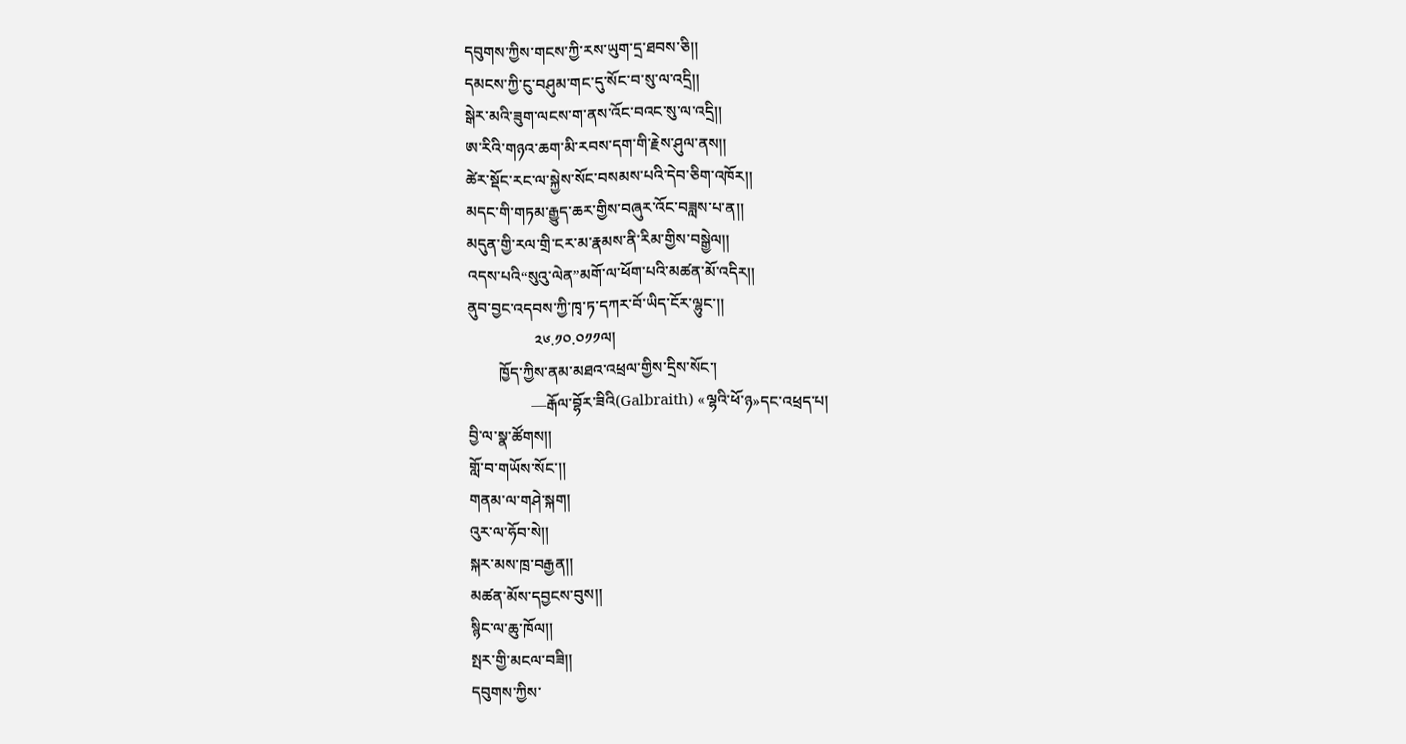དབུགས་ཀྱིས་གངས་ཀྱི་རས་ཡུག་དྲ་ཐབས་ཅི།།
དམངས་ཀྱི་ངུ་བཤུམ་གང་དུ་སོང་བ་སུ་ལ་འདྲི།།
སྒེར་མའི་ཟུག་ལངས་ག་ནས་འོང་བའང་སུ་ལ་འདྲི།།
ཨ་རིའི་གཉའ་ཆག་མི་རབས་དག་གི་རྗེས་ཤུལ་ནས།།
ཚེར་སྡོང་རང་ལ་སྐྱེས་སོང་བསམས་པའི་དེབ་ཅིག་འཁོར།།
མདང་གི་གཏམ་རྒྱུད་ཆར་གྱིས་བཞུར་འོང་བཟླས་པ་ན།།
མདུན་གྱི་རལ་གྲི་ངར་མ་རྣམས་ནི་རིམ་གྱིས་བསྒྱེལ།།
འདས་པའི“སུའུ་ལེན”མགོ་ལ་ཕོག་པའི་མཚན་མོ་འདིར།།
ནུབ་བྱང་འདབས་ཀྱི་ཁྭ་ཏ་དཀར་བོ་ཡིད་ངོར་ལྷུང་།།
                 ༢༦.༡༠.༠༡༡ལ།
        ཁྱོད་ཀྱིས་ནམ་མཐའ་འཕྲལ་གྱིས་དྲིས་སོང་།
                —རྒོལ་བྷོར་ཟིའི(Galbraith) «ལྷའི་ཕོ་ཉ»དང་འཕྲད་པ།
བྱི་ལ་སྣ་ཚོགས།།
གློ་བ་གཡོས་སོང་།།
གནམ་ལ་གཤེ་སྐག།
འུར་ལ་ཧོབ་སེ།།
སྐར་མས་ཁྲ་བརྒྱན།།
མཚན་མོས་དབྱངས་བུས།།
སྙིང་ལ་ཆུ་ཁོལ།།
སྤར་གྱི་མངལ་བཟི།།
དབུགས་ཀྱིས་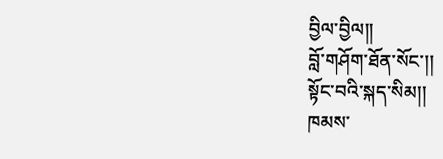བྱིལ་བྱིལ།།
བློ་གཤོག་ཐོན་སོང་།།
སྟོང་བའི་སྐད་སིམ།།
ཁམས་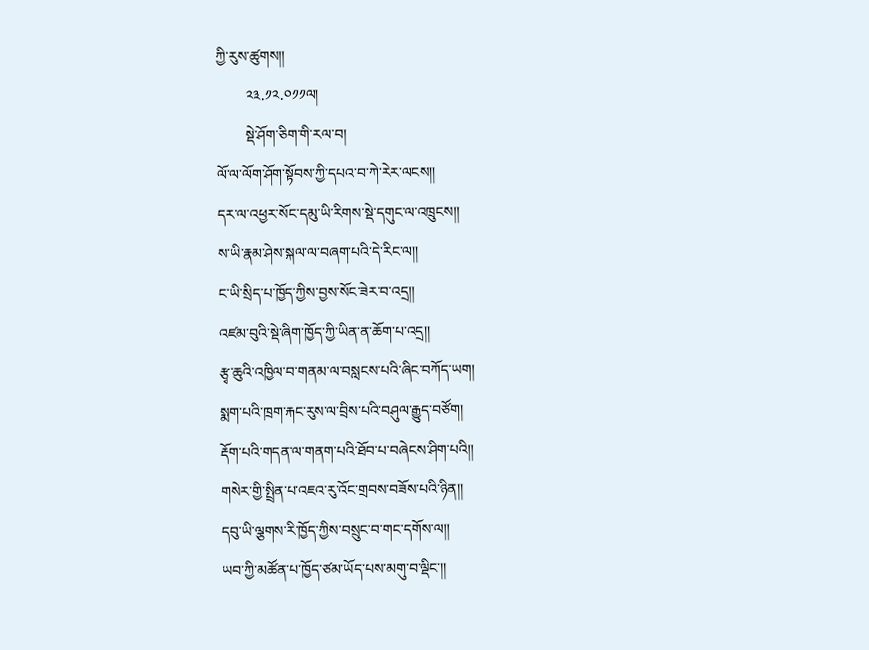ཀྱི་རུས་ཚུགས།།
        ༢༣.༡༢.༠༡༡ལ།
        སྡེ་ཤོག་ཅིག་གི་རལ་བ།
ལོ་ལ་ལོག་ཤོག་སྟོབས་ཀྱི་དཔའ་བ་ཀེ་རེར་ལངས།།
དར་ལ་འཕྱར་སོང་དམུ་ཡི་རིགས་སྡེ་དགུང་ལ་འཁྲུངས།།
ས་ཡི་རྣམ་ཤེས་སྐལ་ལ་བཞག་པའི་དེ་རིང་ལ།།
ང་ཡི་སྲིད་པ་ཁྱོད་ཀྱིས་བྱས་སོང་ཟེར་བ་འདྲ།།
འཛམ་བུའི་སྡེ་ཞིག་ཁྱོད་ཀྱི་ཡིན་ན་ཆོག་པ་འདྲ།།
རྩྭ་ཆུའི་འཁྱིལ་བ་གནམ་ལ་བསླངས་པའི་ཞིང་བཀོད་ཡག།
སྨག་པའི་ཁྲག་རྐང་རུས་ལ་བྲིས་པའི་བཤུལ་རྒྱུད་བཙོག།
རྡོག་པའི་གདན་ལ་གནག་པའི་ཐོབ་པ་བཞེངས་ཤིག་པའི།།
གསེར་གྱི་སྤྲིན་པ་འཇའ་རུ་འོང་གྲབས་བཟོས་པའི་ཉིན།།
དབུ་ཡི་ལྕགས་རི་ཁྱོད་ཀྱིས་བསྲུང་བ་གང་དགོས་ལ།།
ཡབ་ཀྱི་མཚོན་པ་ཁྱོད་ཙམ་ཡོད་པས་མགུ་བ་ལྡིང་།།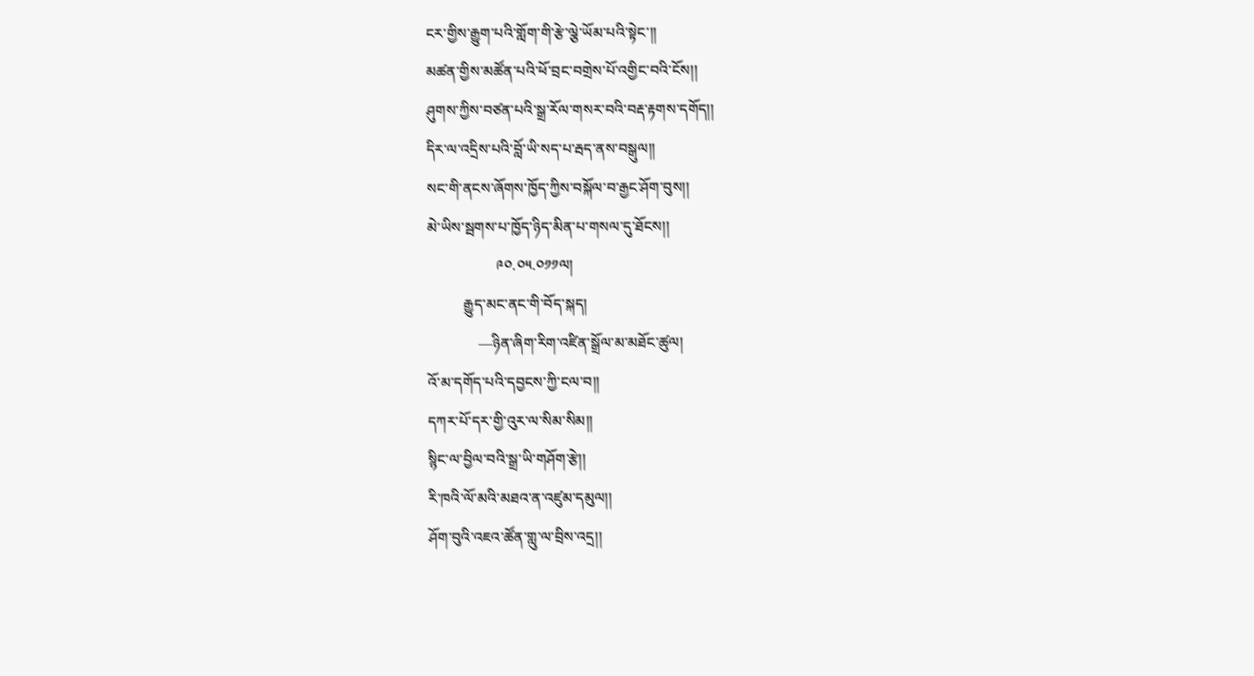ངར་གྱིས་རྒྱུག་པའི་གློག་གི་རྩེ་ལྕེ་ཡོམ་པའི་སྟེང་།།
མཚན་གྱིས་མཚོན་པའི་ཕོ་བྲང་བགྲེས་པོ་འགྱིང་བའི་ངོས།།
ཤུགས་ཀྱིས་བཙན་པའི་སྒྲ་རོལ་གསར་བའི་བརྡ་རྟགས་དགོད།།
དིར་ལ་འདྲིས་པའི་བློ་ཡི་སད་པ་རྦད་ནས་བསྒུལ།།
སང་གི་ནངས་ཞོགས་ཁྱོད་ཀྱིས་བསྐོལ་བ་རྒྱང་ཤོག་བུས།།
མེ་ཡིས་སྦགས་པ་ཁྱོད་ཉིད་མིན་པ་གསལ་དུ་ཐོངས།།
                   ༩༠.༠༥.༠༡༡ལ།
          རྒྱུད་མང་ནང་གི་བོད་སྐད།
              —ཉིན་ཞིག་རིག་འཛིན་སྒྲོལ་མ་མཐོང་ཚུལ།
འོ་མ་དགོད་པའི་དབྱངས་ཀྱི་ངལ་བ།།
དཀར་པོ་དར་གྱི་འུར་ལ་སིམ་སིམ།།
སྙིང་ལ་བྱིལ་བའི་སྒྲ་ཡི་གཤོག་རྩེ།།
རི་ཁའི་ལོ་མའི་མཐའ་ན་འཛུམ་དམུལ།།
ཤོག་བུའི་འཇའ་ཚོན་གླུ་ལ་བྲིས་འདྲ།།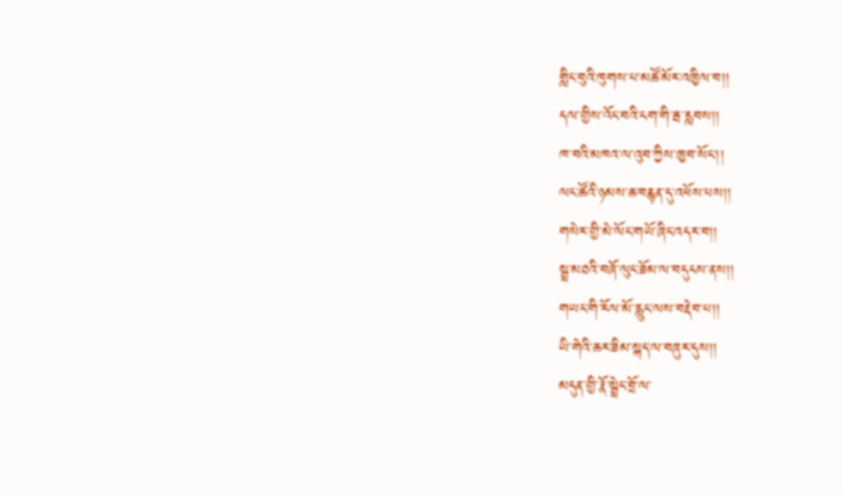གླིང་བུའི་ཁུགས་པ་མཚོ་མོར་འཁྱིལ་བ།།
དལ་གྱིས་འོང་བའི་ངག་གི་རྦ་རླབས།།
ཁ་བའི་མཁའ་ལ་འུབ་ཀྱིས་ཁྱབ་སོང་།།
ལང་ཚོའི་ཉམས་ཆ་བརྙན་དུ་འཕོས་པས།།
གསེར་གྱི་མེ་ལོང་གཡོ་ཞིང་འདར་བ།།
སྦྲ་མཐའི་བཞོ་ལུང་ཟོམ་ལ་བདུངས་ནས།།
གཡང་གི་རོལ་མོ་རླུང་ལས་བརྡེབ་པ།།
ཡི་གེའི་ཆར་ཟིམ་སྐད་ལ་བཞུར་དུས།།
མདུན་གྱི་རྣོ་སྦྲེང་བྲོ་ལ་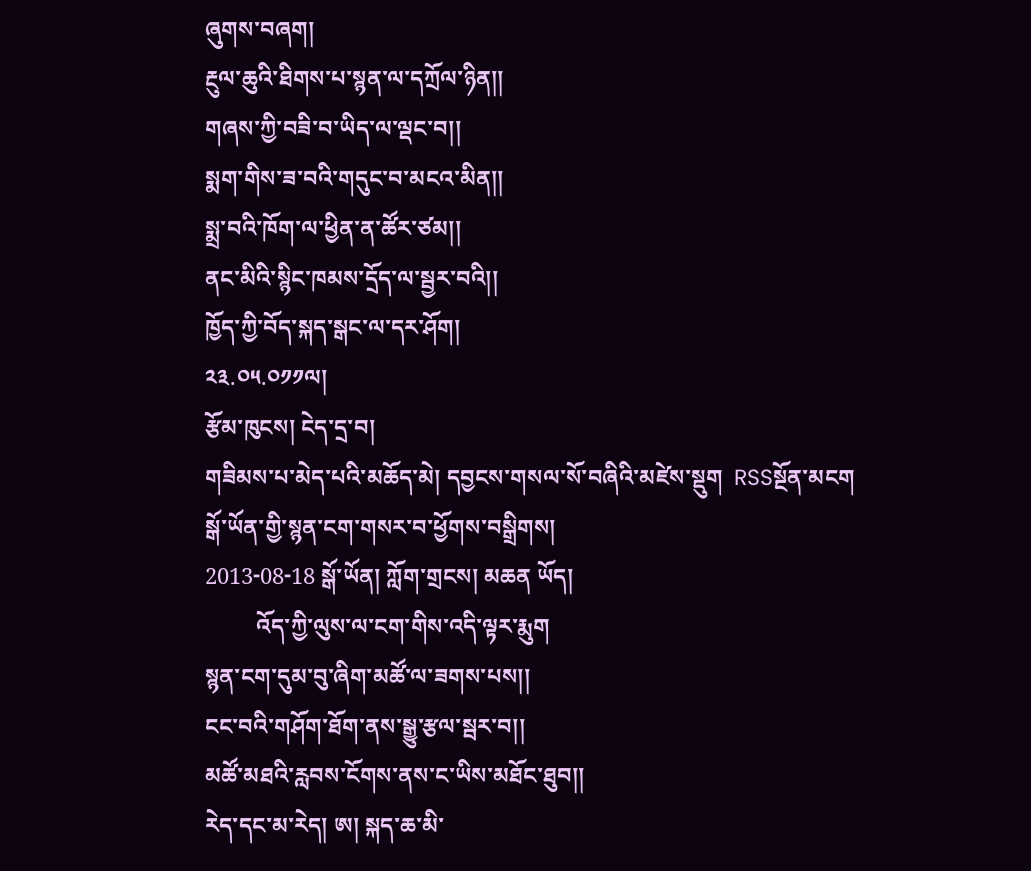ཞུགས་བཞག།
རྔུལ་ཆུའི་ཐིགས་པ་སྙན་ལ་དཀྲོལ་ཉིན།།
གཞས་ཀྱི་བཟི་བ་ཡིད་ལ་ལྡང་བ།།
སྨག་གིས་ཟ་བའི་གདུང་བ་མངའ་མིན།།
སྨྲ་བའི་ཁོག་ལ་ཕྱིན་ན་ཚོར་ཙམ།།
ནང་མིའི་སྙིང་ཁམས་དྲོད་ལ་སྦྱར་བའི།།
ཁྱོད་ཀྱི་བོད་སྐད་སྒང་ལ་དར་ཤོག།
༢༣.༠༥.༠༡༡ལ།
རྩོམ་ཁུངས། ངེད་དྲ་བ།
གཟིམས་པ་མེད་པའི་མཆོད་མེ། དབྱངས་གསལ་སོ་བཞིའི་མཛེས་སྡུག  RSSསྔོན་མངག
སྒོ་ཡོན་གྱི་སྙན་ངག་གསར་བ་ཕྱོགས་བསྒྲིགས།
2013-08-18 སྒོ་ཡོན། ཀློག་གྲངས། མཆན ཡོད།
         འོད་ཀྱི་ལུས་ལ་ངག་གིས་འདི་ལྟར་རྨུག
སྙན་ངག་དུམ་བུ་ཞིག་མཚོ་ལ་ཟགས་པས།།
ངང་བའི་གཤོག་ཐོག་ནས་སྒྱུ་རྩལ་སྦར་བ།།
མཚོ་མཐའི་རླབས་ངོགས་ནས་ང་ཡིས་མཐོང་ཐུབ།།
རེད་དང་མ་རེད། ཨ། སྐད་ཆ་མི་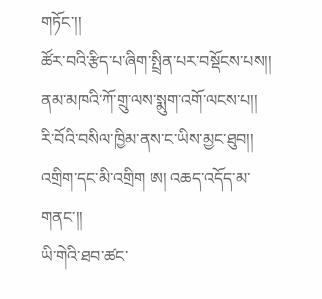གཏོང་།།
ཚོར་བའི་རྩིད་པ་ཞིག་སྤྲིན་པར་བསྡོངས་པས།།
ནམ་མཁའི་ཀོ་གྲུ་ལས་སྨུག་འགོ་ལངས་པ།།
རི་བོའི་བསིལ་ཁྱིམ་ནས་ང་ཡིས་མྱང་ཐུབ།།
འགྲིག་དང་མི་འགྲིག ཨ། འཆད་འདོད་མ་གནང་།།
ཡི་གེའི་ཐབ་ཚང་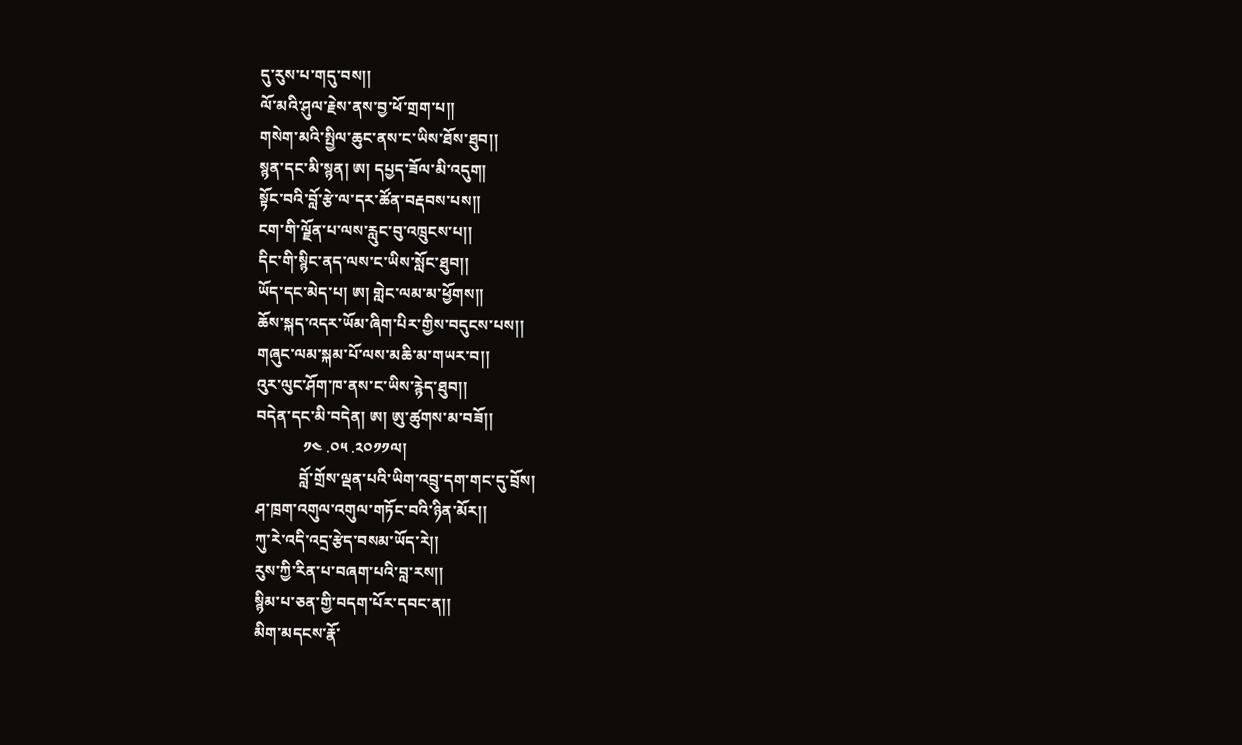དུ་རུས་པ་གདུ་བས།།
ལོ་མའི་ཤུལ་རྗེས་ནས་བྱ་ཕོ་གྲག་པ།།
གསེག་མའི་སྤྱིལ་ཆུང་ནས་ང་ཡིས་ཐོས་ཐུབ།།
སྙན་དང་མི་སྙན། ཨ། དཔྱད་ཟོལ་མི་འདུག།
སྟོང་བའི་བློ་རྩེ་ལ་དར་ཚོན་བརྡབས་པས།།
ངག་གི་ལྗོན་པ་ལས་རླུང་བུ་འཁྲུངས་པ།།
དིང་གི་སྙིང་ནད་ལས་ང་ཡིས་སློང་ཐུབ།།
ཡོད་དང་མེད་པ། ཨ། གླེང་ལམ་མ་ཕྱོགས།།
ཆོས་སྐད་འདར་ཡོམ་ཞིག་པིར་གྱིས་བདུངས་པས།།
གཞུང་ལམ་སྐམ་པོ་ལས་མཆི་མ་གཡར་བ།།
འུར་ལུང་ཤོག་ཁ་ནས་ང་ཡིས་རྙེད་ཐུབ།།
བདེན་དང་མི་བདེན། ཨ། ཨུ་ཚུགས་མ་བཟོ།།
            ༡༤ .༠༥ .༢༠༡༡ལ།
           བློ་གྲོས་ལྡན་པའི་ཡིག་འབྲུ་དག་གང་དུ་བྲོས།
ཤ་ཁྲག་འགུལ་འགུལ་གཏོང་བའི་ཉིན་མོར།།
ཀུ་རེ་འདི་འདྲ་རྩེད་བསམ་ཡོད་རེ།།
རུས་ཀྱི་རིན་པ་བཞག་པའི་བླ་རས།།
སྙིམ་པ་ཅན་གྱི་བདག་པོར་དབང་ན།།
མིག་མདངས་རྣོ་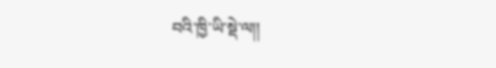བའི་ཁྱི་ཡི་སྡེ་ལ།།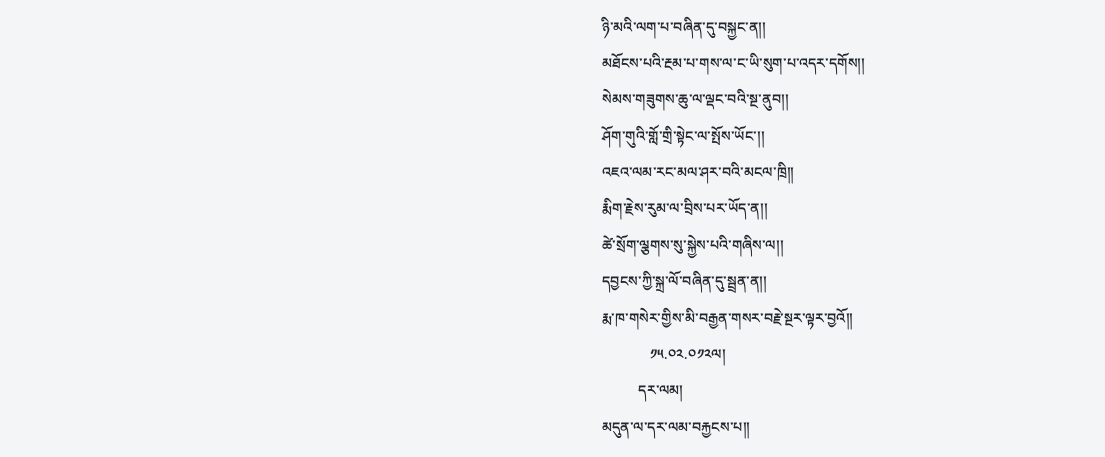ཉི་མའི་ལག་པ་བཞིན་དུ་བསྐྱང་ན།།
མཐོངས་པའི་རྔམ་པ་གས་ལ་ང་ཡི་སུག་པ་འདར་དགོས།།
སེམས་གཟུགས་ཆུ་ལ་ལྡང་བའི་སྔ་ནུབ།།
ཤོག་གུའི་གློ་གྲི་སྟེང་ལ་སྤོས་ཡོང་།།
འཇའ་ལམ་རང་མལ་ཤར་བའི་མངལ་ཁྲི།།
རྨིག་རྗེས་རུམ་ལ་བྲིས་པར་ཡོད་ན།།
ཚེ་སྲོག་ལྕགས་སུ་སྐྱེས་པའི་གཞིས་ལ།།
དབྱངས་ཀྱི་སྐྲ་ལོ་བཞིན་དུ་སྦྲན་ན།།
རྨ་ཁ་གསེར་གྱིས་མི་བརྒྱན་གསར་བརྗེ་སྔར་ལྟར་བྱའོ།།
             ༡༥.༠༢.༠༡༢ལ།
          དར་ལམ།
མདུན་ལ་དར་ལམ་བརྐྱངས་པ།།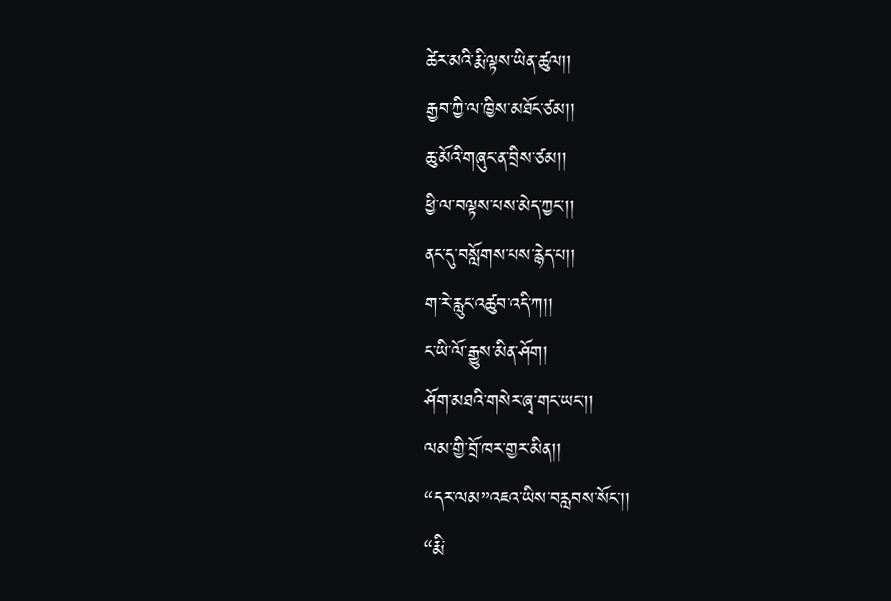ཚེར་མའི་རྨི་ལྟས་ཡིན་ཚུལ།།
རྒྱབ་ཀྱི་ལ་ཁྱིས་མཐོང་ཙམ།།
ཆུ་མོའི་གཞུང་ན་བྲིས་ཙམ།།
ཕྱི་ལ་བལྟས་པས་མེད་ཀྱང་།།
ནང་དུ་བསློགས་པས་རྙེད་པ།།
ག་རེ་རླུང་འཚུབ་འདི་ཀ།།
ང་ཡི་ལོ་རྒྱུས་མིན་ཤོག།
ཤོག་མཐའི་གསེར་ཞྭ་གང་ཡང་།།
ལམ་གྱི་བྲོ་ཁར་གྱར་མིན།།
“དར་ལམ”འཇའ་ཡིས་བརླབས་སོང་།།
“རྨི་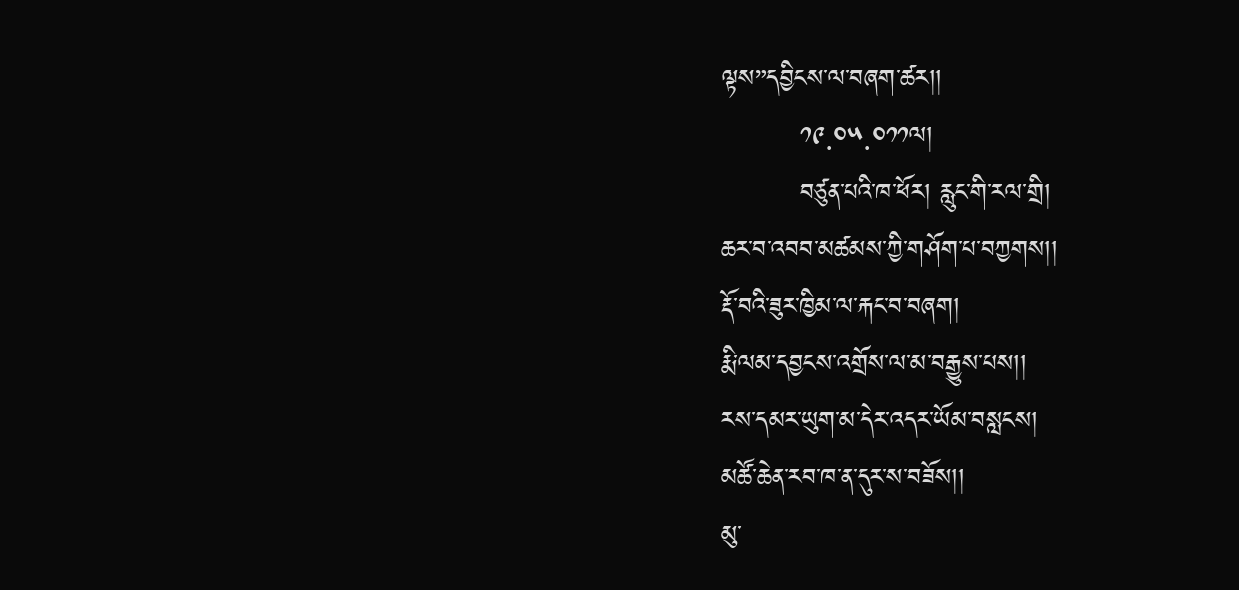ལྟས”དབྱིངས་ལ་བཞག་ཚར།།
         ༡༩.༠༥.༠༡༡ལ།
         བཙུན་པའི་ཁ་ཕོར། རླུང་གི་རལ་གྲི།
ཆར་བ་འབབ་མཚམས་ཀྱི་གཤོག་པ་བཀྱགས།།
རྡོ་བའི་ཟུར་ཁྱིམ་ལ་རྐང་བ་བཞག།
རྨི་ལམ་དབྱངས་འགྲོས་ལ་མ་བརྒྱུས་པས།།
རས་དམར་ཡུག་མ་དེར་འདར་ཡོམ་བསླངས།
མཚོ་ཆེན་རབ་ཁ་ན་དུར་ས་བཟོས།།
མུ་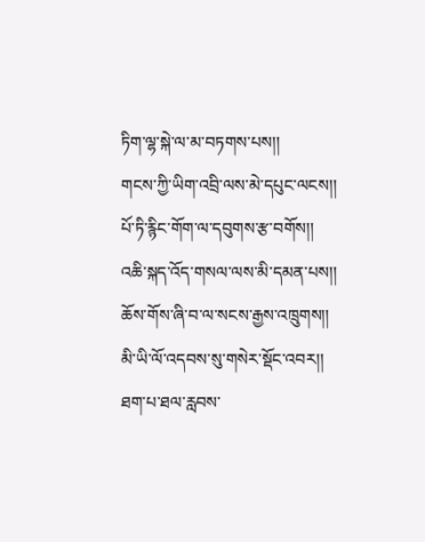ཏིག་ལྷ་སྐེ་ལ་མ་བཏགས་པས།།
གངས་ཀྱི་ཡིག་འབྲི་ལས་མེ་དཔུང་ལངས།།
པོ་ཏི་རྙིང་གོག་ལ་དབུགས་རྩ་བགོས།།
འཆི་སྐད་འོད་གསལ་ལས་མི་དམན་པས།།
ཆོས་གོས་ཞི་བ་ལ་སངས་རྒྱས་འཁྲུགས།།
མི་ཡི་ལོ་འདབས་སུ་གསེར་སྡོང་འབར།།
ཐག་པ་ཐལ་རླབས་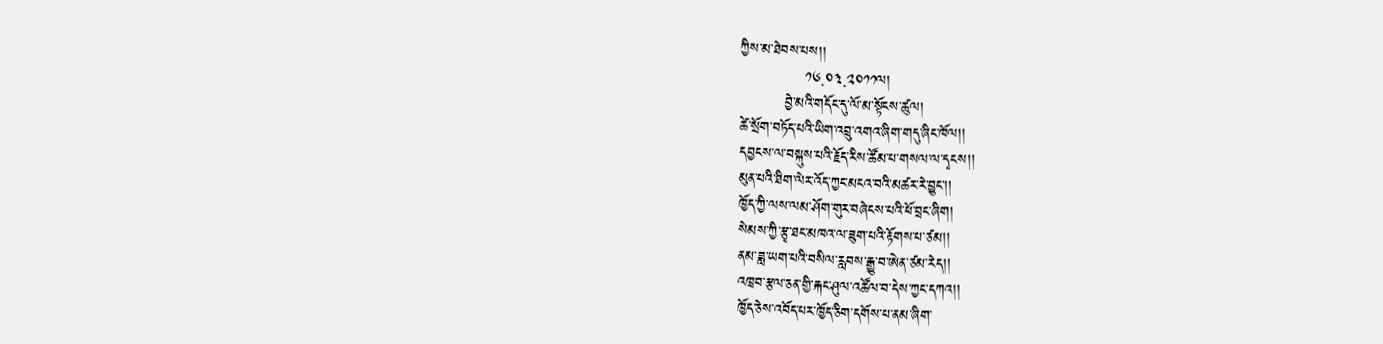ཀྱིས་མ་ཐེབས་པས།།
             ༡༦.༠༣.༢༠༡༡ལ།
         བྱེ་མའི་གདོང་དུ་ལོ་མ་སྟོངས་ཚུལ།
ཚེ་སྲོག་བཏོད་པའི་ཡིག་འབྲུ་འགའ་ཞིག་གདུ་ཞིང་ཁོལ།།
དབྱངས་ལ་བསྐུས་པའི་རྗོད་རིས་ཚོམ་པ་གསལ་ལ་དྭངས།།
མུན་པའི་ཐིག་ལེར་འོད་ཀྱང་མངའ་བའི་མཚར་རེ་བྱུང་།།
ཁྱོད་ཀྱི་ལས་ལམ་ཤོག་གུར་བཞེངས་པའི་ཕོ་བྲང་ཞིག།
སེམས་ཀྱི་རྩྭ་ཐང་མཁའ་ལ་ཟུག་པའི་རྟོགས་པ་ཙམ།།
ནམ་ཟླ་ཡག་པའི་བསིལ་རླབས་རྒྱུ་བ་ཨེན་ཙམ་རེད།།
འཁྲབ་རྩལ་ཅན་གྱི་རྐང་ཤུལ་འཚོལ་བ་དེས་ཀྱང་དཀའ།།
ཁྱོད་ཅེས་འབོད་པར་ཁྱོད་ཅིག་དགོས་པ་ནམ་ཞིག་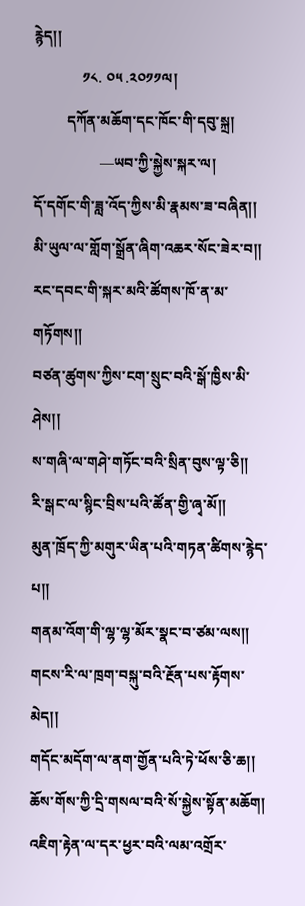རྙེད།།
             ༡༨. ༠༥ .༢༠༡༡ལ།
         དཀོན་མཆོག་དང་ཁོང་གི་དབུ་སྐྲ།
                  —ཡབ་ཀྱི་སྐྱེས་སྐར་ལ།
དོ་དགོང་གི་ཟླ་འོད་ཀྱིས་མི་རྣམས་ཟ་བཞིན།།
མི་ཡུལ་ལ་གློག་སྒྲོན་ཞིག་འཆར་སོང་ཟེར་བ།།
རང་དབང་གི་སྐར་མའི་ཚོགས་ཁོ་ན་མ་གཏོགས།།
བཙན་ཚུགས་ཀྱིས་ངག་སྲུང་བའི་སྒོ་ཁྱིས་མི་ཤེས།།
ས་གཞི་ལ་གཤེ་གཏོང་བའི་སྲིན་བུས་ལྟ་ཅི།།
རི་སྒང་ལ་སྙིང་བྲིས་པའི་ཚོན་གྱི་ཞྭ་མོ།།
མུན་ཁྲོད་ཀྱི་མགུར་ཡིན་པའི་གཏན་ཚིགས་རྙེད་པ།།
གནམ་འོག་གི་ལྷ་ལྷ་མོར་སྣང་བ་ཙམ་ལས།།
གངས་རི་ལ་ཁྲག་བསྐུ་བའི་རྔོན་པས་རྟོགས་མེད།།
གདོང་མདོག་ལ་ནག་གྱོན་པའི་ཏེ་ཕོས་ཅི་ཆ།།
ཆོས་གོས་ཀྱི་དྲི་གསལ་བའི་སོ་སྐྱེས་སྟོན་མཆོག།
འཇིག་རྟེན་ལ་དར་ཕྱར་བའི་ལམ་འགྲོར་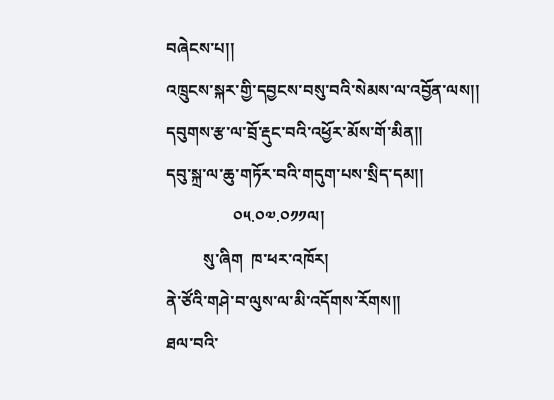བཞེངས་པ།།
འཁྲུངས་སྐར་གྱི་དབྱངས་བསུ་བའི་སེམས་ལ་འབྱོན་ལས།།
དབུགས་རྩ་ལ་བྲོ་རྡུང་བའི་འཕྱོར་མོས་གོ་མིན།།
དབུ་སྐྲ་ལ་ཆུ་གཏོར་བའི་གདུག་པས་སྲིད་དམ།།
                ༠༥.༠༧.༠༡༡ལ།
         སུ་ཞིག  ཁ་ཕར་འཁོར།
ནེ་ཙོའི་གཤེ་བ་ལུས་ལ་མི་འདོགས་རོགས།།
ཐལ་བའི་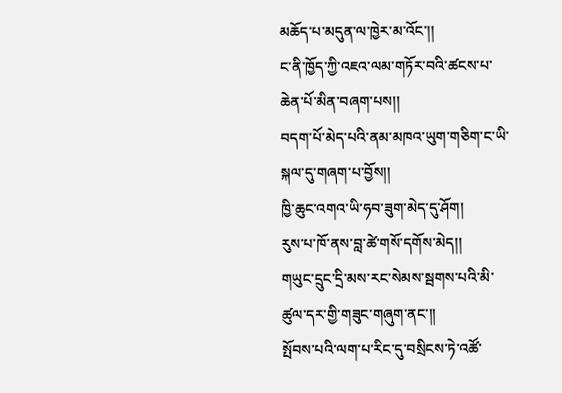མཆོད་པ་མདུན་ལ་ཁྱེར་མ་འོང་།།
ང་ནི་ཁྱོད་ཀྱི་འཇའ་ལམ་གཏོར་བའི་ཚངས་པ་ཆེན་པོ་མིན་བཞག་པས།།
བདག་པོ་མེད་པའི་ནམ་མཁའ་ཡུག་གཅིག་ང་ཡི་སྐལ་དུ་གཞག་པ་བྱོས།།
ཁྱི་ཆུང་འགའ་ཡི་ཧབ་ཟུག་མེད་དུ་ཤོག།
རུས་པ་ཁོ་ནས་བླ་ཚེ་གསོ་དགོས་མེད།།
གཡུང་དྲུང་དྲི་མས་རང་སེམས་སྦགས་པའི་མི་ཚུལ་དར་གྱི་གཟུང་གཞུག་ནང་།།
སྤོབས་པའི་ལག་པ་རིང་དུ་བསྲིངས་ཏེ་འཚོ་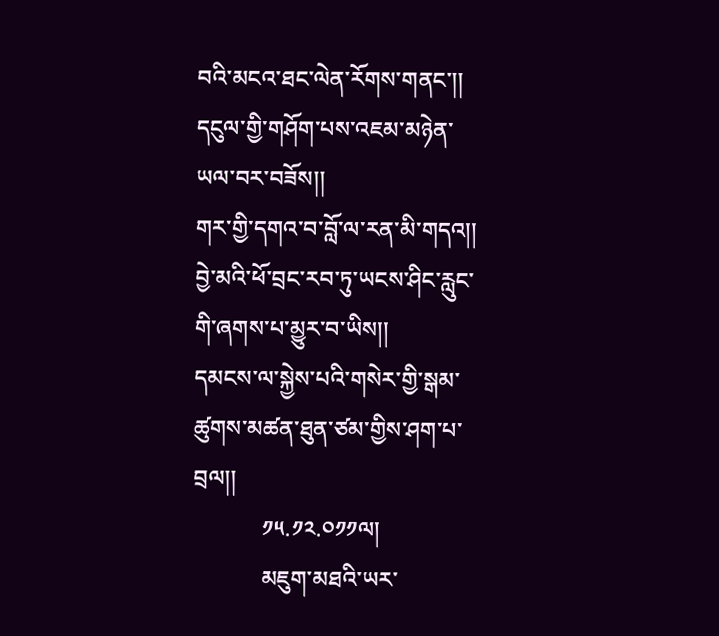བའི་མངའ་ཐང་ལེན་རོགས་གནང་།།
དངུལ་གྱི་གཤོག་པས་འཇམ་མཉེན་ཡལ་བར་བཟོས།།
གར་གྱི་དགའ་བ་བློ་ལ་རན་མི་གདའ།།
བྱེ་མའི་ཕོ་བྲང་རབ་ཏུ་ཡངས་ཤིང་རླུང་གི་ཞགས་པ་མྱུར་བ་ཡིས།།
དམངས་ལ་སྐྱེས་པའི་གསེར་གྱི་སྒམ་ཚུགས་མཚན་ཐུན་ཙམ་གྱིས་ཤག་པ་བྲལ།།
            ༡༥.༡༢.༠༡༡ལ།
            མཇུག་མཐའི་ཡར་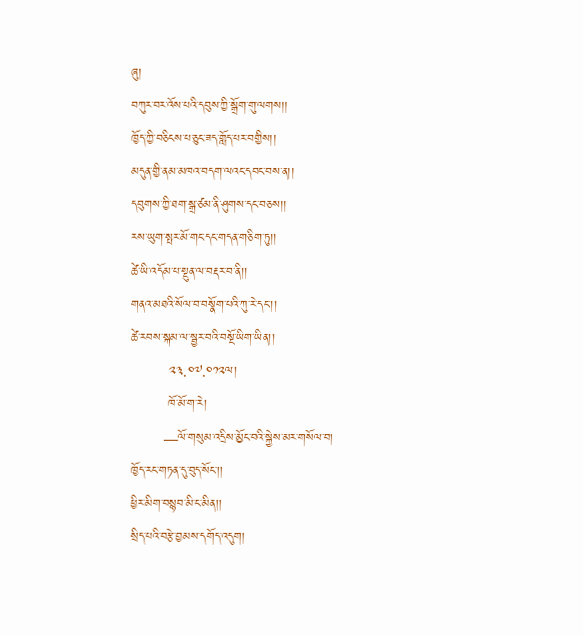ཞུ།
བཀུར་བར་འོས་པའི་དབུས་ཀྱི་སྒྲོག་གུ་ལགས།།
ཁྱོད་ཀྱི་བཅིངས་པ་ཅུང་ཟད་གློད་པར་བགྱིས།།
མདུན་གྱི་ནམ་མཁའ་བདག་ལའང་དབང་བས་ན།།
དབུགས་ཀྱི་ཐག་སྒྲ་ཙམ་ནི་ཤུགས་དང་བཅས།།
རས་ཡུག་སྤར་མོ་གང་དང་གདན་གཅིག་ཏུ།།
ཚེ་ཡི་འདོམ་པ་སྔུན་ལ་བརྡར་བ་ནི།།
གནའ་མཐའི་སོལ་བ་བསྣོག་པའི་ཀུ་རེ་དང་།།
ཚེ་རབས་སྐམ་ལ་སྦྱར་བའི་བསྔོ་ཡིག་ཡིན།།
         ༢༣.༠༧.༠༡༢ལ།
         ཁོ་མོ་ག་རེ།
        —ལོ་གསུམ་འདྲིས་མྱོང་བའི་སྐྱེས་མར་གསོལ་བ།
ཁྱོད་རང་གཏན་དུ་བུད་སོང་།།
ཕྱིར་མིག་བསྙབ་མི་ང་མིན།།
སྲིད་པའི་བརྩེ་བྱམས་དགོད་འདུག།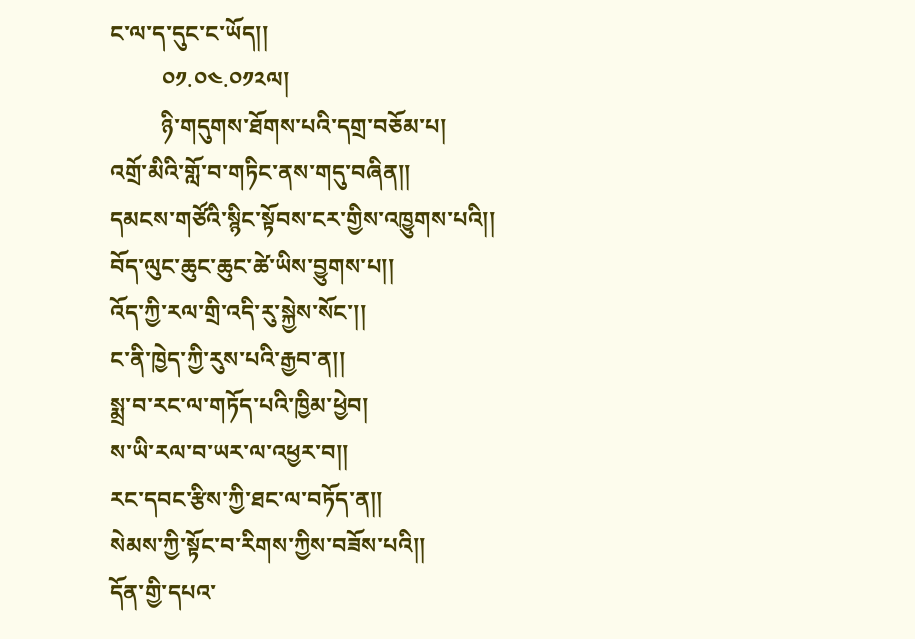ང་ལ་ད་དུང་ང་ཡོད།།
         ༠༡.༠༤.༠༡༢ལ།
         ཉི་གདུགས་ཐོགས་པའི་དགྲ་བཅོམ་པ།
འགྲོ་མིའི་གློ་བ་གཏིང་ནས་གདུ་བཞིན།།
དམངས་གཙོའི་སྙིང་སྟོབས་ངར་གྱིས་འཁྱུགས་པའི།།
བོད་ལུང་ཆུང་ཆུང་ཚེ་ཡིས་བྱུགས་པ།།
འོད་ཀྱི་རལ་གྲི་འདི་རུ་སྐྱེས་སོང་།།
ང་ནི་ཁྱེད་ཀྱི་རུས་པའི་རྒྱབ་ན།།
སྨྲ་བ་རང་ལ་གཏོད་པའི་ཁྱིམ་ཕྱེབ།
ས་ཡི་རལ་བ་ཡར་ལ་འཕྱར་བ།།
རང་དབང་རྩིས་ཀྱི་ཐང་ལ་བཏོད་ན།།
སེམས་ཀྱི་སྟོང་བ་རིགས་ཀྱིས་བཟོས་པའི།།
དོན་གྱི་དཔའ་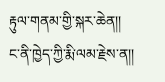རྟུལ་གནམ་གྱི་སྐར་ཆེན།།
ང་ནི་ཁྱེད་ཀྱི་རྨི་ལམ་རྗེས་ན།།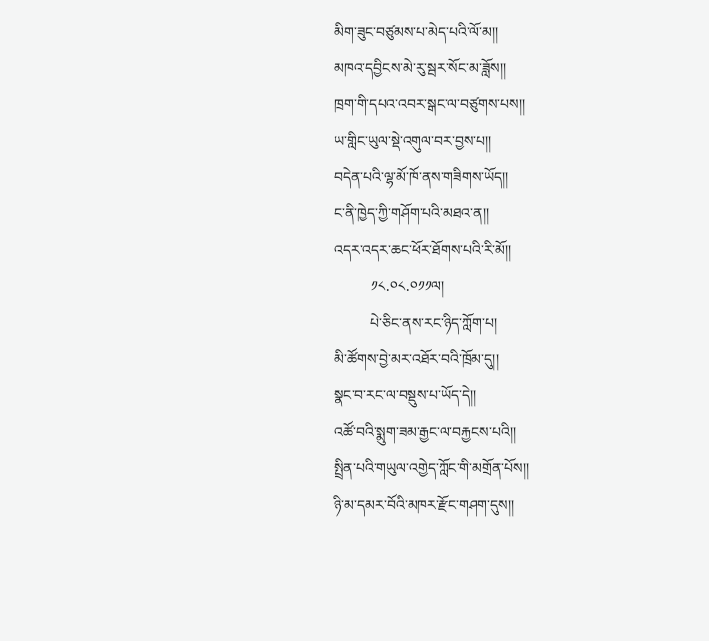མིག་ཟུང་བཙུམས་པ་མེད་པའི་ལོ་མ།།
མཁའ་དབྱིངས་མེ་རུ་སྦར་སོང་མ་ཟློས།།
ཁྲག་གི་དཔའ་འབར་སྒང་ལ་བཙུགས་པས།།
ཡ་གླིང་ཡུལ་སྡེ་འགུལ་བར་བྱས་པ།།
བདེན་པའི་ལྷ་མོ་ཁོ་ནས་གཟིགས་ཡོད།།
ང་ནི་ཁྱེད་ཀྱི་གཤོག་པའི་མཐའ་ན།།
འདར་འདར་ཆང་ཕོར་ཐོགས་པའི་རི་མོ།།
          ༡༨.༠༨.༠༡༡ལ།
          པེ་ཅིང་ནས་རང་ཉིད་ཀློག་པ།
མི་ཚོགས་བྱེ་མར་འཐོར་བའི་ཁྲོམ་དུ།།
སྣང་བ་རང་ལ་བསྡུས་པ་ཡོད་དེ།།
འཚོ་བའི་སྨུག་ཟམ་རྒྱང་ལ་བརྐྱངས་པའི།།
སྤྲིན་པའི་གཡུལ་འགྱེད་ཀློང་གི་མགྲོན་པོས།།
ཉི་མ་དམར་བོའི་མཁར་རྫོང་གཤག་དུས།།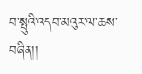བ་སྤུའི་འདབ་མའུར་ལ་ཆས་བཞིན།།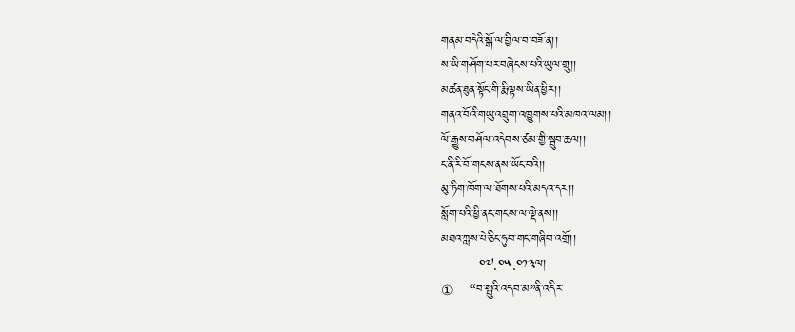གནམ་བདེའི་སྒོ་ལ་བྱིལ་བ་བཟོ་ན།།
ས་ཡི་གཤོག་པར་བཞེངས་པའི་ཡུལ་གྲུ།།
མཚན་ཐུན་སྟོང་གི་རྨི་ལྟས་ཡིན་ཕྱིར།།
གནའ་བོའི་གཡུ་འབྲུག་འཁྱུགས་པའི་མཁའ་ལམ།།
ལོ་རྒྱུས་བཤོལ་འདེབས་ཙམ་གྱི་སྦུབ་ཆལ།།
ང་ནི་རི་བོ་གངས་ནས་ཡོང་བའི།།
མུ་ཏིག་ཁོག་ལ་ཐོགས་པའི་མདའ་དར།།
སློག་པའི་ཕྱི་ནང་གངས་ལ་ལྡེ་ནས།།
མཐའ་ཀླས་པེ་ཅིང་ཧུབ་གང་གཞིབ་འགྲོ།།
         ༠༧.༠༥.༠༡༣ལ།
①    “བ་སྤུའི་འདབ་མ”ནི་འདིར་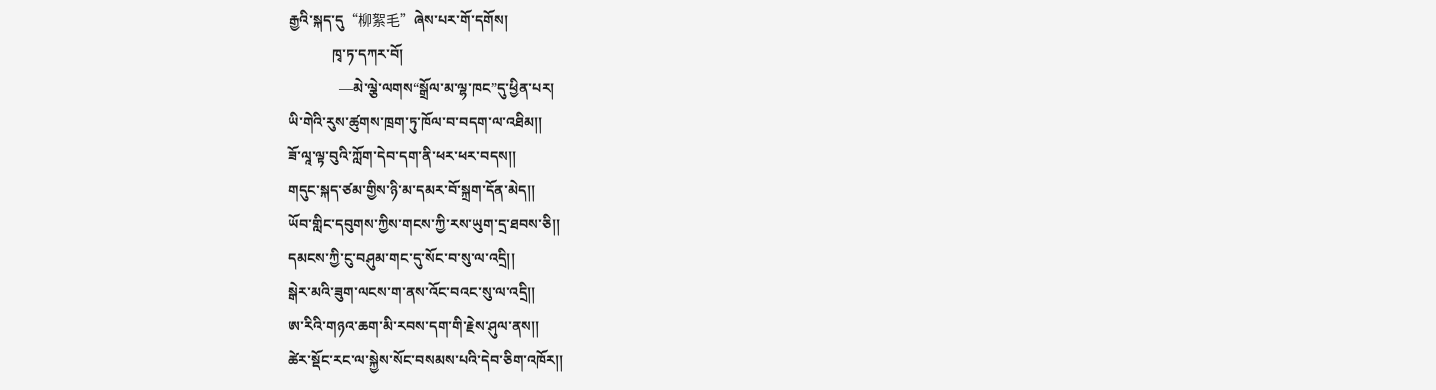རྒྱའི་སྐད་དུ“柳絮毛”ཞེས་པར་གོ་དགོས།
            ཁྭ་ཏ་དཀར་བོ།
              ―མེ་ལྕེ་ལགས“སྒྲོལ་མ་ལྷ་ཁང”དུ་ཕྱིན་པར།
ཡི་གེའི་རུས་ཚུགས་ཁྲག་ཏུ་ཁོལ་བ་བདག་ལ་འཐིམ།།
ཟོ་ལཱ་ལྟ་བུའི་ཀློག་དེབ་དག་ནི་ཕར་ཕར་བདས།།
གདུང་སྐད་ཙམ་གྱིས་ཉི་མ་དམར་བོ་སྐྲག་དོན་མེད།།
ཡོབ་གླིང་དབུགས་ཀྱིས་གངས་ཀྱི་རས་ཡུག་དྲ་ཐབས་ཅི།།
དམངས་ཀྱི་ངུ་བཤུམ་གང་དུ་སོང་བ་སུ་ལ་འདྲི།།
སྒེར་མའི་ཟུག་ལངས་ག་ནས་འོང་བའང་སུ་ལ་འདྲི།།
ཨ་རིའི་གཉའ་ཆག་མི་རབས་དག་གི་རྗེས་ཤུལ་ནས།།
ཚེར་སྡོང་རང་ལ་སྐྱེས་སོང་བསམས་པའི་དེབ་ཅིག་འཁོར།།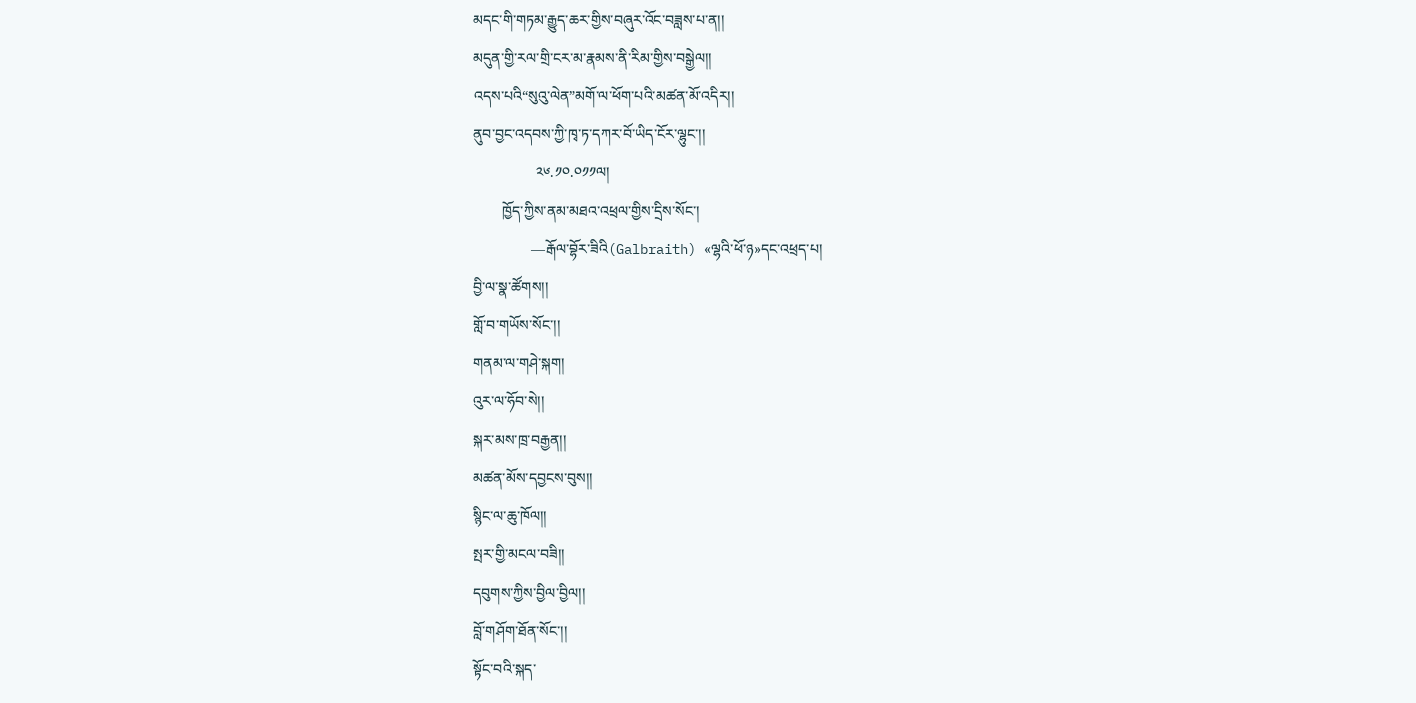མདང་གི་གཏམ་རྒྱུད་ཆར་གྱིས་བཞུར་འོང་བཟླས་པ་ན།།
མདུན་གྱི་རལ་གྲི་ངར་མ་རྣམས་ནི་རིམ་གྱིས་བསྒྱེལ།།
འདས་པའི“སུའུ་ལེན”མགོ་ལ་ཕོག་པའི་མཚན་མོ་འདིར།།
ནུབ་བྱང་འདབས་ཀྱི་ཁྭ་ཏ་དཀར་བོ་ཡིད་ངོར་ལྷུང་།།
                 ༢༦.༡༠.༠༡༡ལ།
        ཁྱོད་ཀྱིས་ནམ་མཐའ་འཕྲལ་གྱིས་དྲིས་སོང་།
                —རྒོལ་བྷོར་ཟིའི(Galbraith) «ལྷའི་ཕོ་ཉ»དང་འཕྲད་པ།
བྱི་ལ་སྣ་ཚོགས།།
གློ་བ་གཡོས་སོང་།།
གནམ་ལ་གཤེ་སྐག།
འུར་ལ་ཧོབ་སེ།།
སྐར་མས་ཁྲ་བརྒྱན།།
མཚན་མོས་དབྱངས་བུས།།
སྙིང་ལ་ཆུ་ཁོལ།།
སྤར་གྱི་མངལ་བཟི།།
དབུགས་ཀྱིས་བྱིལ་བྱིལ།།
བློ་གཤོག་ཐོན་སོང་།།
སྟོང་བའི་སྐད་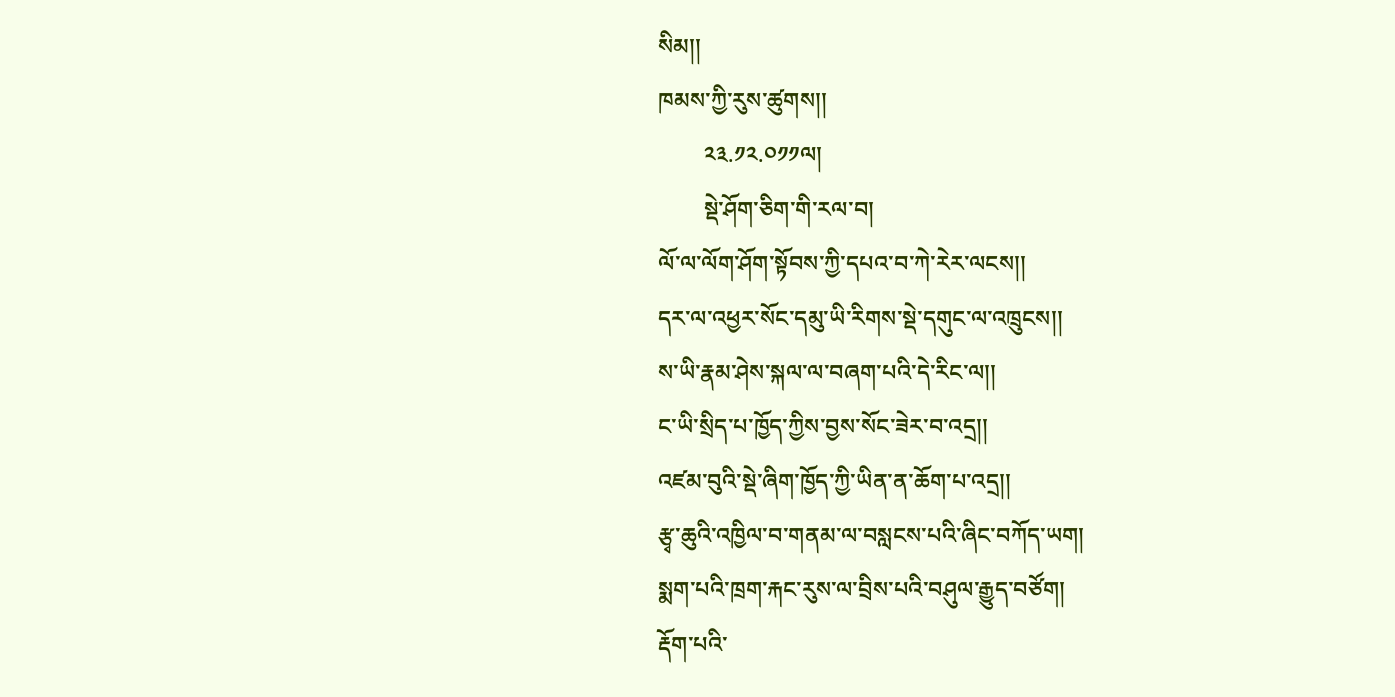སིམ།།
ཁམས་ཀྱི་རུས་ཚུགས།།
        ༢༣.༡༢.༠༡༡ལ།
        སྡེ་ཤོག་ཅིག་གི་རལ་བ།
ལོ་ལ་ལོག་ཤོག་སྟོབས་ཀྱི་དཔའ་བ་ཀེ་རེར་ལངས།།
དར་ལ་འཕྱར་སོང་དམུ་ཡི་རིགས་སྡེ་དགུང་ལ་འཁྲུངས།།
ས་ཡི་རྣམ་ཤེས་སྐལ་ལ་བཞག་པའི་དེ་རིང་ལ།།
ང་ཡི་སྲིད་པ་ཁྱོད་ཀྱིས་བྱས་སོང་ཟེར་བ་འདྲ།།
འཛམ་བུའི་སྡེ་ཞིག་ཁྱོད་ཀྱི་ཡིན་ན་ཆོག་པ་འདྲ།།
རྩྭ་ཆུའི་འཁྱིལ་བ་གནམ་ལ་བསླངས་པའི་ཞིང་བཀོད་ཡག།
སྨག་པའི་ཁྲག་རྐང་རུས་ལ་བྲིས་པའི་བཤུལ་རྒྱུད་བཙོག།
རྡོག་པའི་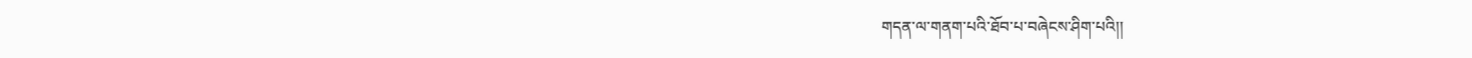གདན་ལ་གནག་པའི་ཐོབ་པ་བཞེངས་ཤིག་པའི།།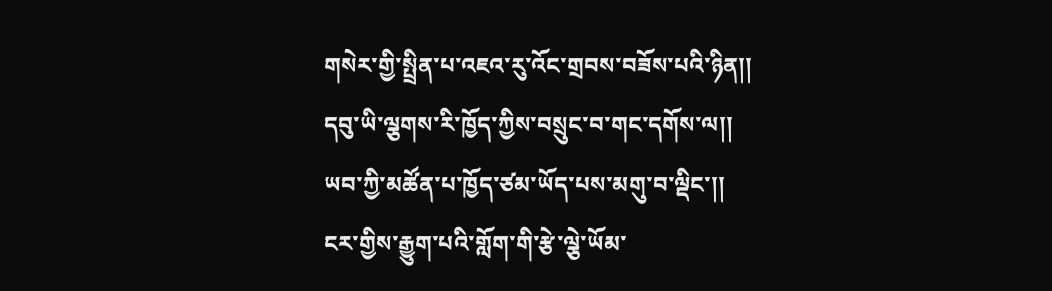གསེར་གྱི་སྤྲིན་པ་འཇའ་རུ་འོང་གྲབས་བཟོས་པའི་ཉིན།།
དབུ་ཡི་ལྕགས་རི་ཁྱོད་ཀྱིས་བསྲུང་བ་གང་དགོས་ལ།།
ཡབ་ཀྱི་མཚོན་པ་ཁྱོད་ཙམ་ཡོད་པས་མགུ་བ་ལྡིང་།།
ངར་གྱིས་རྒྱུག་པའི་གློག་གི་རྩེ་ལྕེ་ཡོམ་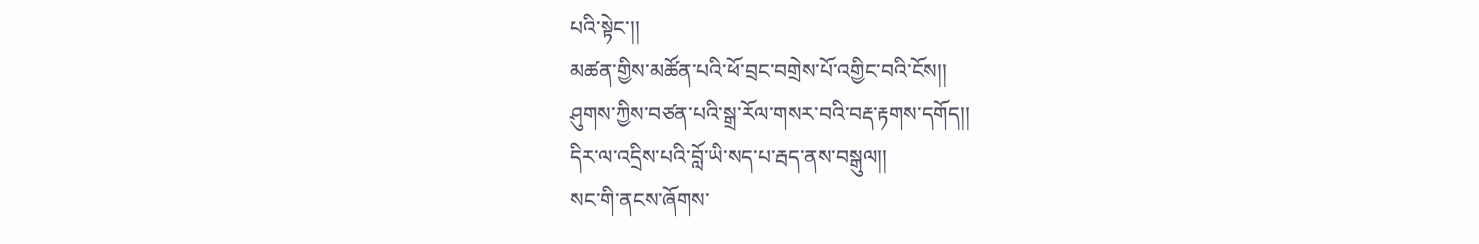པའི་སྟེང་།།
མཚན་གྱིས་མཚོན་པའི་ཕོ་བྲང་བགྲེས་པོ་འགྱིང་བའི་ངོས།།
ཤུགས་ཀྱིས་བཙན་པའི་སྒྲ་རོལ་གསར་བའི་བརྡ་རྟགས་དགོད།།
དིར་ལ་འདྲིས་པའི་བློ་ཡི་སད་པ་རྦད་ནས་བསྒུལ།།
སང་གི་ནངས་ཞོགས་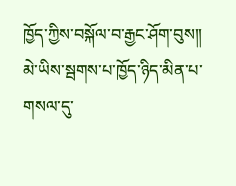ཁྱོད་ཀྱིས་བསྐོལ་བ་རྒྱང་ཤོག་བུས།།
མེ་ཡིས་སྦགས་པ་ཁྱོད་ཉིད་མིན་པ་གསལ་དུ་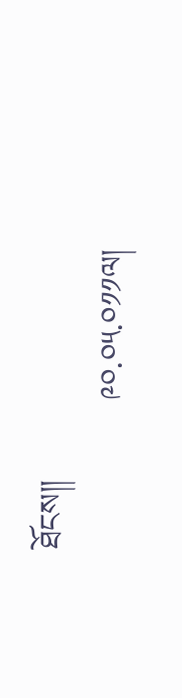ཐོངས།།
                   ༩༠.༠༥.༠༡༡ལ།